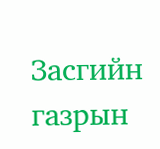Засгийн газрын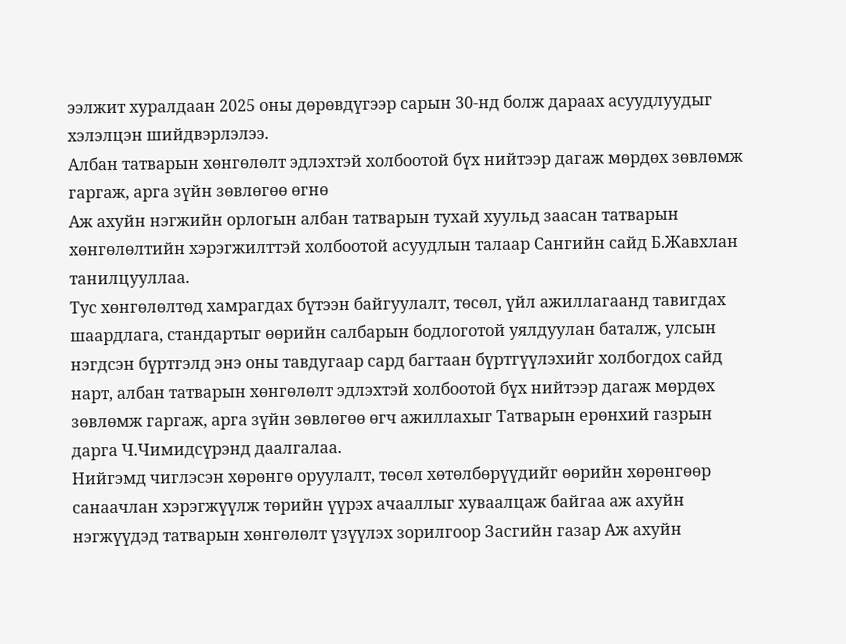ээлжит хуралдаан 2025 оны дөрөвдүгээр сарын 30-нд болж дараах асуудлуудыг хэлэлцэн шийдвэрлэлээ.
Албан татварын хөнгөлөлт эдлэхтэй холбоотой бүх нийтээр дагаж мөрдөх зөвлөмж гаргаж, арга зүйн зөвлөгөө өгнө
Аж ахуйн нэгжийн орлогын албан татварын тухай хуульд заасан татварын хөнгөлөлтийн хэрэгжилттэй холбоотой асуудлын талаар Сангийн сайд Б.Жавхлан танилцууллаа.
Тус хөнгөлөлтөд хамрагдах бүтээн байгуулалт, төсөл, үйл ажиллагаанд тавигдах шаардлага, стандартыг өөрийн салбарын бодлоготой уялдуулан баталж, улсын нэгдсэн бүртгэлд энэ оны тавдугаар сард багтаан бүртгүүлэхийг холбогдох сайд нарт, албан татварын хөнгөлөлт эдлэхтэй холбоотой бүх нийтээр дагаж мөрдөх зөвлөмж гаргаж, арга зүйн зөвлөгөө өгч ажиллахыг Татварын ерөнхий газрын дарга Ч.Чимидсүрэнд даалгалаа.
Нийгэмд чиглэсэн хөрөнгө оруулалт, төсөл хөтөлбөрүүдийг өөрийн хөрөнгөөр санаачлан хэрэгжүүлж төрийн үүрэх ачааллыг хуваалцаж байгаа аж ахуйн нэгжүүдэд татварын хөнгөлөлт үзүүлэх зорилгоор Засгийн газар Аж ахуйн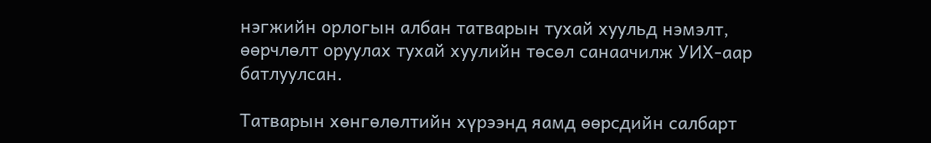нэгжийн орлогын албан татварын тухай хуульд нэмэлт, өөрчлөлт оруулах тухай хуулийн төсөл санаачилж УИХ-аар батлуулсан.

Татварын хөнгөлөлтийн хүрээнд яамд өөрсдийн салбарт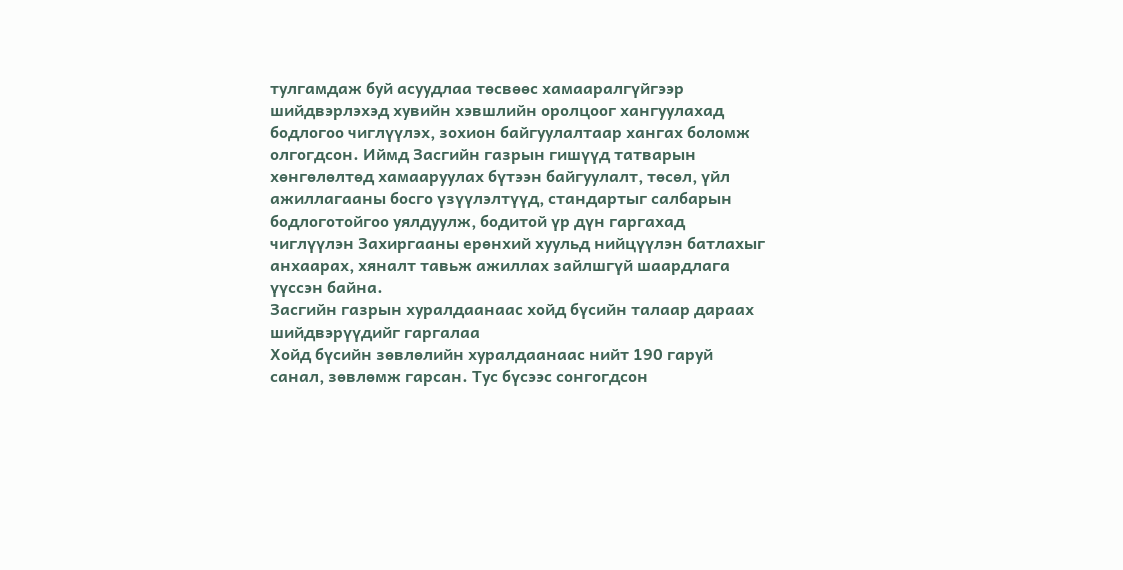тулгамдаж буй асуудлаа төсвөөс хамааралгүйгээр шийдвэрлэхэд хувийн хэвшлийн оролцоог хангуулахад бодлогоо чиглүүлэх, зохион байгуулалтаар хангах боломж олгогдсон. Иймд Засгийн газрын гишүүд татварын хөнгөлөлтөд хамааруулах бүтээн байгуулалт, төсөл, үйл ажиллагааны босго үзүүлэлтүүд, стандартыг салбарын бодлоготойгоо уялдуулж, бодитой үр дүн гаргахад чиглүүлэн Захиргааны ерөнхий хуульд нийцүүлэн батлахыг анхаарах, хяналт тавьж ажиллах зайлшгүй шаардлага үүссэн байна.
Засгийн газрын хуралдаанаас хойд бүсийн талаар дараах шийдвэрүүдийг гаргалаа
Хойд бүсийн зөвлөлийн хуралдаанаас нийт 190 гаруй санал, зөвлөмж гарсан. Тус бүсээс сонгогдсон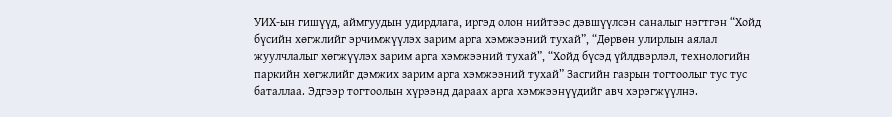УИХ-ын гишүүд, аймгуудын удирдлага, иргэд олон нийтээс дэвшүүлсэн саналыг нэгтгэн “Хойд бүсийн хөгжлийг эрчимжүүлэх зарим арга хэмжээний тухай”, “Дөрвөн улирлын аялал жуулчлалыг хөгжүүлэх зарим арга хэмжээний тухай”, “Хойд бүсэд үйлдвэрлэл, технологийн паркийн хөгжлийг дэмжих зарим арга хэмжээний тухай” Засгийн газрын тогтоолыг тус тус баталлаа. Эдгээр тогтоолын хүрээнд дараах арга хэмжээнүүдийг авч хэрэгжүүлнэ.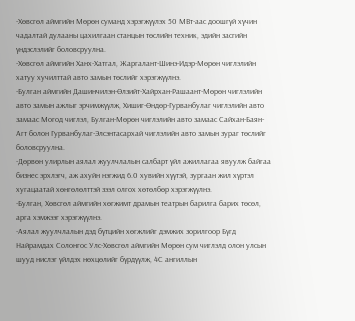-Хөвсгөл аймгийн Мөрөн суманд хэрэгжүүлэх 50 МВт-аас доошгүй хүчин чадалтай дулааны цахилгаан станцын төслийн техник, эдийн засгийн үндэслэлийг боловсруулна.
-Хөвсгөл аймгийн Ханх-Хатгал, Жаргалант-Шинэ-Идэр-Мөрөн чиглэлийн хатуу хучилттай авто замын төслийг хэрэгжүүлнэ.
-Булган аймгийн Дашинчилэн-Өлзийт-Хайрхан-Рашаант-Мөрөн чиглэлийн авто замын ажлыг эрчимжүүлж, Хишиг-Өндөр-Гурванбулаг чиглэлийн авто замаас Могод чиглэл, Булган-Мөрөн чиглэлийн авто замаас Сайхан-Баян-Агт болон Гурванбулаг-Элсэнтасархай чиглэлийн авто замын зураг төслийг боловсруулна.
-Дөрвөн улирлын аялал жуулчлалын салбарт үйл ажиллагаа явуулж байгаа бизнес эрхлэгч, аж ахуйн нэгжид 6.0 хувийн хүүтэй, зургаан жил хүртэл хугацаатай хөнгөлөлттэй зээл олгох хөтөлбөр хэрэгжүүлнэ.
-Булган, Хөвсгөл аймгийн хөгжимт драмын театрын барилга барих төсөл, арга хэмжээг хэрэгжүүлнэ.
-Аялал жуулчлалын дэд бүтцийн хөгжлийг дэмжих зорилгоор Бүгд Найрамдах Солонгос Улс-Хөвсгөл аймгийн Мөрөн сум чиглэлд олон улсын шууд нислэг үйлдэх нөхцөлийг бүрдүүлж, 4С ангиллын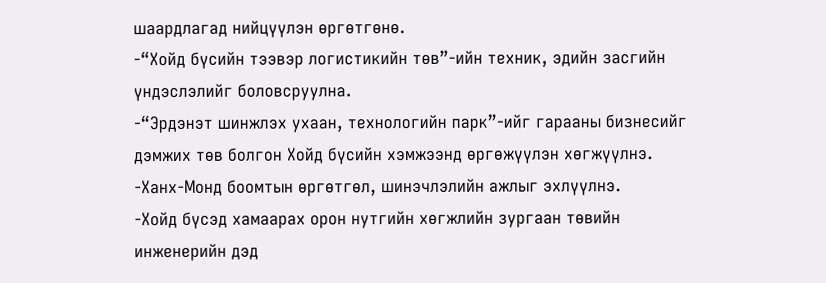шаардлагад нийцүүлэн өргөтгөнө.
-“Хойд бүсийн тээвэр логистикийн төв”-ийн техник, эдийн засгийн үндэслэлийг боловсруулна.
-“Эрдэнэт шинжлэх ухаан, технологийн парк”-ийг гарааны бизнесийг дэмжих төв болгон Хойд бүсийн хэмжээнд өргөжүүлэн хөгжүүлнэ.
-Ханх-Монд боомтын өргөтгөл, шинэчлэлийн ажлыг эхлүүлнэ.
-Хойд бүсэд хамаарах орон нутгийн хөгжлийн зургаан төвийн инженерийн дэд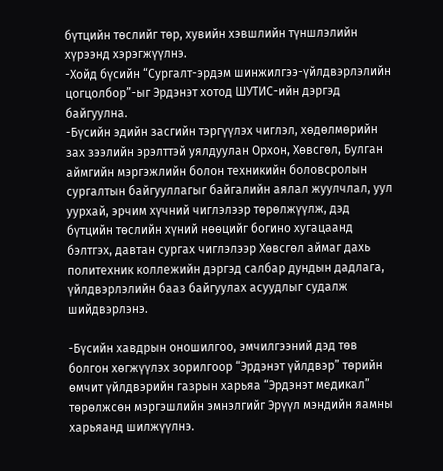бүтцийн төслийг төр, хувийн хэвшлийн түншлэлийн хүрээнд хэрэгжүүлнэ.
-Хойд бүсийн “Сургалт-эрдэм шинжилгээ-үйлдвэрлэлийн цогцолбор”-ыг Эрдэнэт хотод ШУТИС-ийн дэргэд байгуулна.
-Бүсийн эдийн засгийн тэргүүлэх чиглэл, хөдөлмөрийн зах зээлийн эрэлттэй уялдуулан Орхон, Хөвсгөл, Булган аймгийн мэргэжлийн болон техникийн боловсролын сургалтын байгууллагыг байгалийн аялал жуулчлал, уул уурхай, эрчим хүчний чиглэлээр төрөлжүүлж, дэд бүтцийн төслийн хүний нөөцийг богино хугацаанд бэлтгэх, давтан сургах чиглэлээр Хөвсгөл аймаг дахь политехник коллежийн дэргэд салбар дундын дадлага, үйлдвэрлэлийн бааз байгуулах асуудлыг судалж шийдвэрлэнэ.

-Бүсийн хавдрын оношилгоо, эмчилгээний дэд төв болгон хөгжүүлэх зорилгоор “Эрдэнэт үйлдвэр” төрийн өмчит үйлдвэрийн газрын харьяа “Эрдэнэт медикал” төрөлжсөн мэргэшлийн эмнэлгийг Эрүүл мэндийн яамны харьяанд шилжүүлнэ.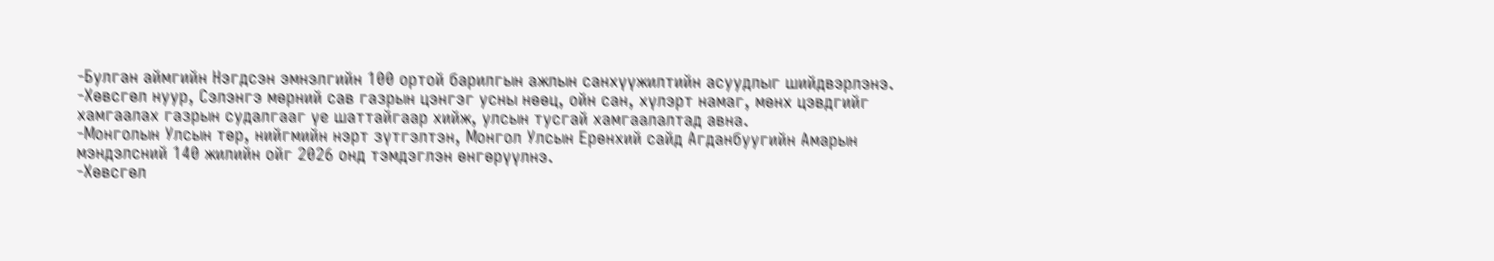-Булган аймгийн Нэгдсэн эмнэлгийн 100 ортой барилгын ажлын санхүүжилтийн асуудлыг шийдвэрлэнэ.
-Хөвсгөл нуур, Сэлэнгэ мөрний сав газрын цэнгэг усны нөөц, ойн сан, хүлэрт намаг, мөнх цэвдгийг хамгаалах газрын судалгааг үе шаттайгаар хийж, улсын тусгай хамгаалалтад авна.
-Монголын Улсын төр, нийгмийн нэрт зүтгэлтэн, Монгол Улсын Ерөнхий сайд Агданбуугийн Амарын мэндэлсний 140 жилийн ойг 2026 онд тэмдэглэн өнгөрүүлнэ.
-Хөвсгөл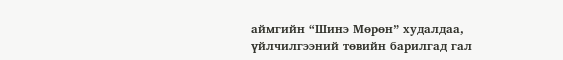аймгийн “Шинэ Мөрөн” худалдаа, үйлчилгээний төвийн барилгад гал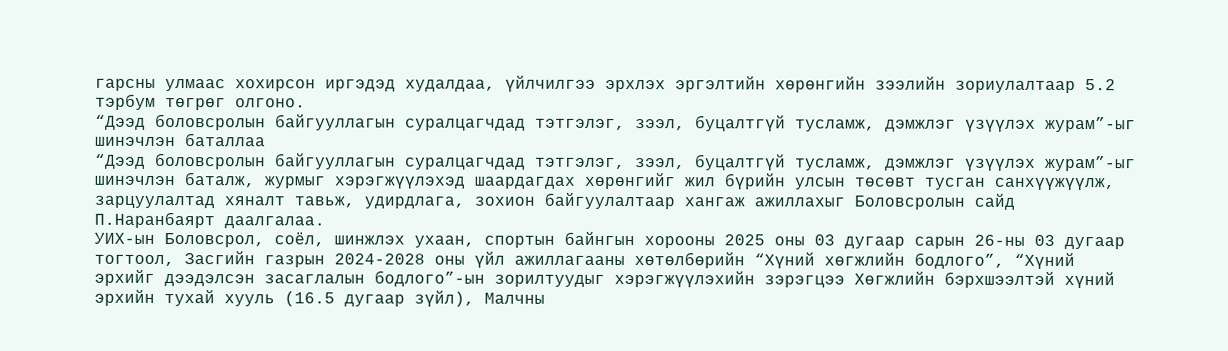гарсны улмаас хохирсон иргэдэд худалдаа, үйлчилгээ эрхлэх эргэлтийн хөрөнгийн зээлийн зориулалтаар 5.2 тэрбум төгрөг олгоно.
“Дээд боловсролын байгууллагын суралцагчдад тэтгэлэг, зээл, буцалтгүй тусламж, дэмжлэг үзүүлэх журам”-ыг шинэчлэн баталлаа
“Дээд боловсролын байгууллагын суралцагчдад тэтгэлэг, зээл, буцалтгүй тусламж, дэмжлэг үзүүлэх журам”-ыг шинэчлэн баталж, журмыг хэрэгжүүлэхэд шаардагдах хөрөнгийг жил бүрийн улсын төсөвт тусган санхүүжүүлж, зарцуулалтад хяналт тавьж, удирдлага, зохион байгуулалтаар хангаж ажиллахыг Боловсролын сайд П.Наранбаярт даалгалаа.
УИХ-ын Боловсрол, соёл, шинжлэх ухаан, спортын байнгын хорооны 2025 оны 03 дугаар сарын 26-ны 03 дугаар тогтоол, Засгийн газрын 2024-2028 оны үйл ажиллагааны хөтөлбөрийн “Хүний хөгжлийн бодлого”, “Хүний эрхийг дээдэлсэн засаглалын бодлого”-ын зорилтуудыг хэрэгжүүлэхийн зэрэгцээ Хөгжлийн бэрхшээлтэй хүний эрхийн тухай хууль (16.5 дугаар зүйл), Малчны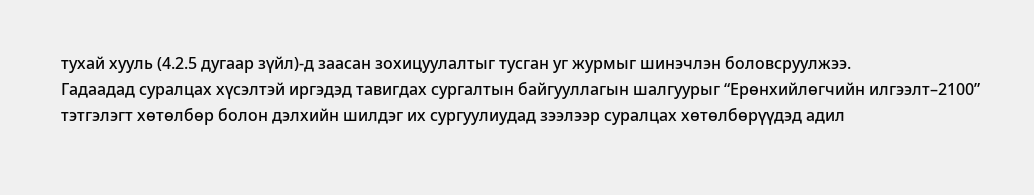тухай хууль (4.2.5 дугаар зүйл)-д заасан зохицуулалтыг тусган уг журмыг шинэчлэн боловсруулжээ.
Гадаадад суралцах хүсэлтэй иргэдэд тавигдах сургалтын байгууллагын шалгуурыг “Ерөнхийлөгчийн илгээлт–2100” тэтгэлэгт хөтөлбөр болон дэлхийн шилдэг их сургуулиудад зээлээр суралцах хөтөлбөрүүдэд адил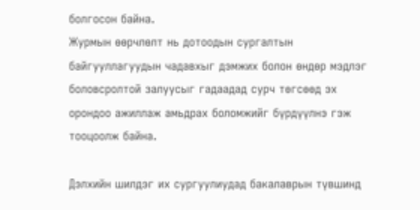болгосон байна.
Журмын өөрчлөлт нь дотоодын сургалтын байгууллагуудын чадавхыг дэмжих болон өндөр мэдлэг боловсролтой залуусыг гадаадад сурч төгсөөд эх орондоо ажиллаж амьдрах боломжийг бүрдүүлнэ гэж тооцоолж байна.

Дэлхийн шилдэг их сургуулиудад бакалаврын түвшинд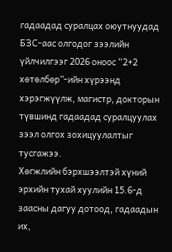гадаадад суралцах оюутнуудад БЗС-аас олгодог зээлийн үйлчилгээг 2026 оноос “2+2 хөтөлбөр”-ийн хүрээнд хэрэгжүүлж, магистр, докторын түвшинд гадаадад суралцуулах зээл олгох зохицуулалтыг тусгажээ.
Хөгжлийн бэрхшээлтэй хүний эрхийн тухай хуулийн 15.6-д заасны дагуу дотоод, гадаадын их,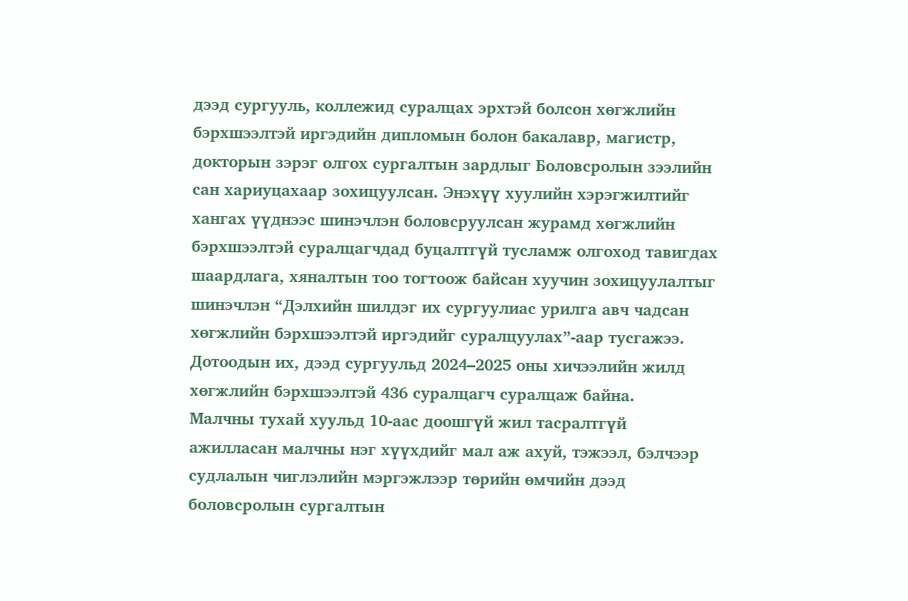дээд сургууль, коллежид суралцах эрхтэй болсон хөгжлийн бэрхшээлтэй иргэдийн дипломын болон бакалавр, магистр, докторын зэрэг олгох сургалтын зардлыг Боловсролын зээлийн сан хариуцахаар зохицуулсан. Энэхүү хуулийн хэрэгжилтийг хангах үүднээс шинэчлэн боловсруулсан журамд хөгжлийн бэрхшээлтэй суралцагчдад буцалтгүй тусламж олгоход тавигдах шаардлага, хяналтын тоо тогтоож байсан хуучин зохицуулалтыг шинэчлэн “Дэлхийн шилдэг их сургуулиас урилга авч чадсан хөгжлийн бэрхшээлтэй иргэдийг суралцуулах”-аар тусгажээ. Дотоодын их, дээд сургуульд 2024–2025 оны хичээлийн жилд хөгжлийн бэрхшээлтэй 436 суралцагч суралцаж байна.
Малчны тухай хуульд 10-аас доошгүй жил тасралтгүй ажилласан малчны нэг хүүхдийг мал аж ахуй, тэжээл, бэлчээр судлалын чиглэлийн мэргэжлээр төрийн өмчийн дээд боловсролын сургалтын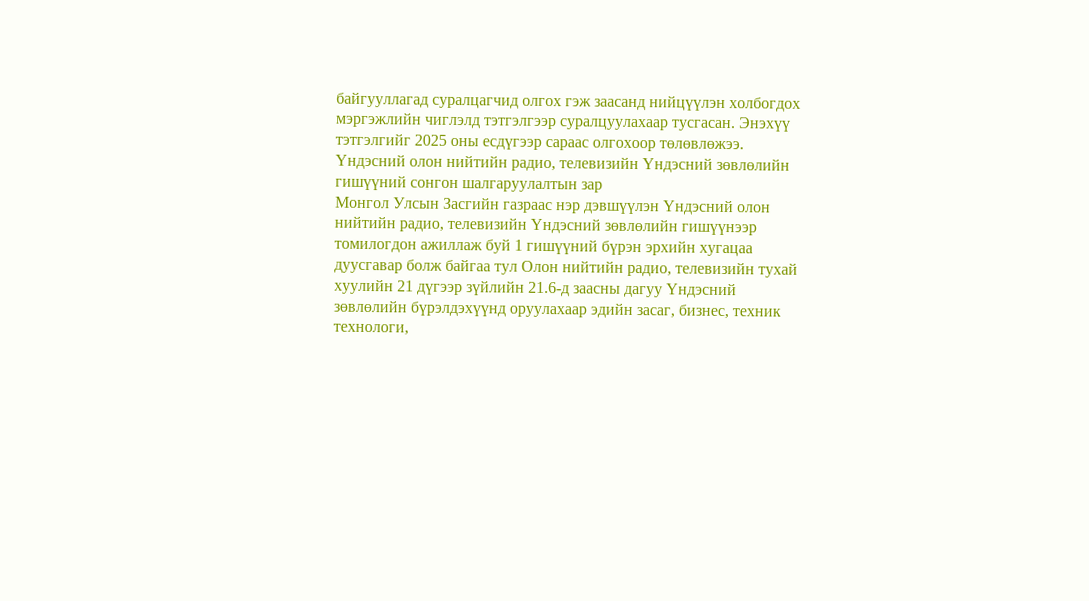байгууллагад суралцагчид олгох гэж заасанд нийцүүлэн холбогдох мэргэжлийн чиглэлд тэтгэлгээр суралцуулахаар тусгасан. Энэхүү тэтгэлгийг 2025 оны есдүгээр сараас олгохоор төлөвлөжээ.
Үндэсний олон нийтийн радио, телевизийн Үндэсний зөвлөлийн гишүүний сонгон шалгаруулалтын зар
Монгол Улсын Засгийн газраас нэр дэвшүүлэн Үндэсний олон нийтийн радио, телевизийн Үндэсний зөвлөлийн гишүүнээр томилогдон ажиллаж буй 1 гишүүний бүрэн эрхийн хугацаа дуусгавар болж байгаа тул Олон нийтийн радио, телевизийн тухай хуулийн 21 дүгээр зүйлийн 21.6-д заасны дагуу Үндэсний зөвлөлийн бүрэлдэхүүнд оруулахаар эдийн засаг, бизнес, техник технологи,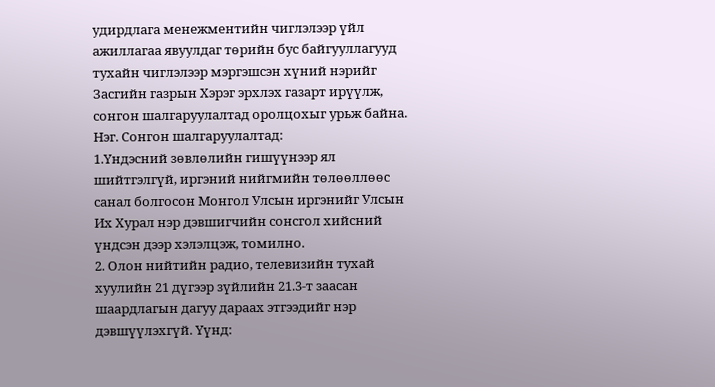удирдлага менежментийн чиглэлээр үйл ажиллагаа явуулдаг төрийн бус байгууллагууд тухайн чиглэлээр мэргэшсэн хүний нэрийг Засгийн газрын Хэрэг эрхлэх газарт ирүүлж, сонгон шалгаруулалтад оролцохыг урьж байна.
Нэг. Сонгон шалгаруулалтад:
1.Үндэсний зөвлөлийн гишүүнээр ял шийтгэлгүй, иргэний нийгмийн төлөөллөөс санал болгосон Монгол Улсын иргэнийг Улсын Их Хурал нэр дэвшигчийн сонсгол хийсний үндсэн дээр хэлэлцэж, томилно.
2. Олон нийтийн радио, телевизийн тухай хуулийн 21 дүгээр зүйлийн 21.3-т заасан шаардлагын дагуу дараах этгээдийг нэр дэвшүүлэхгүй. Үүнд: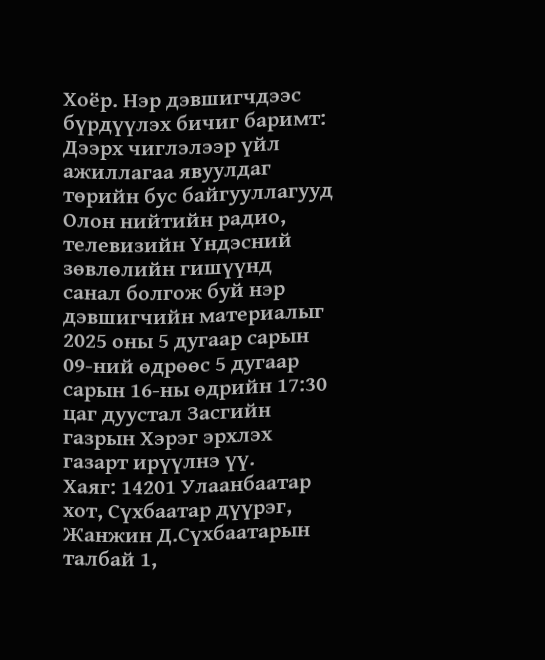Хоёр. Нэр дэвшигчдээс бүрдүүлэх бичиг баримт:
Дээрх чиглэлээр үйл ажиллагаа явуулдаг төрийн бус байгууллагууд Олон нийтийн радио, телевизийн Үндэсний зөвлөлийн гишүүнд санал болгож буй нэр дэвшигчийн материалыг 2025 оны 5 дугаар сарын 09-ний өдрөөс 5 дугаар сарын 16-ны өдрийн 17:30 цаг дуустал Засгийн газрын Хэрэг эрхлэх газарт ирүүлнэ үү.
Хаяг: 14201 Улаанбаатар хот, Сүхбаатар дүүрэг, Жанжин Д.Сүхбаатарын талбай 1,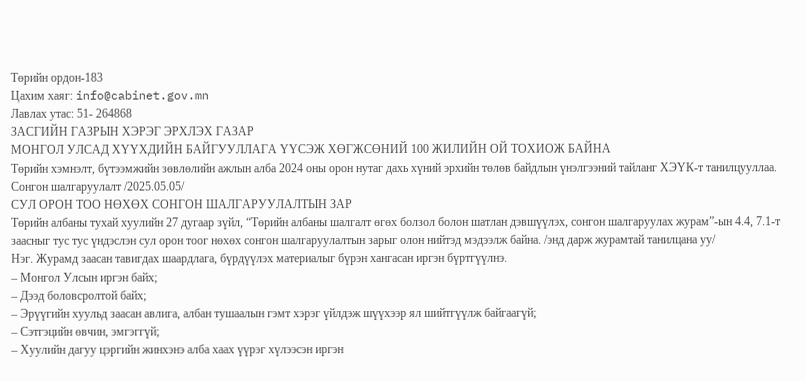Төрийн ордон-183
Цахим хаяг: info@cabinet.gov.mn
Лавлах утас: 51- 264868
ЗАСГИЙН ГАЗРЫН ХЭРЭГ ЭРХЛЭХ ГАЗАР
МОНГОЛ УЛСАД ХҮҮХДИЙН БАЙГУУЛЛАГА ҮҮСЭЖ ХӨГЖСӨНИЙ 100 ЖИЛИЙН ОЙ ТОХИОЖ БАЙНА
Төрийн хэмнэлт, бүтээмжийн зөвлөлийн ажлын алба 2024 оны орон нутаг дахь хүний эрхийн төлөв байдлын үнэлгээний тайланг ХЭҮК-т танилцууллаа.
Сонгон шалгаруулалт /2025.05.05/
СУЛ ОРОН ТОО НӨХӨХ СОНГОН ШАЛГАРУУЛАЛТЫН ЗАР
Төрийн албаны тухай хуулийн 27 дугаар зүйл, “Төрийн албаны шалгалт өгөх болзол болон шатлан дэвшүүлэх, сонгон шалгаруулах журам”-ын 4.4, 7.1-т заасныг тус тус үндэслэн сул орон тоог нөхөх сонгон шалгаруулалтын зарыг олон нийтэд мэдээлж байна. /энд дарж журамтай танилцана уу/
Нэг. Журамд заасан тавигдах шаардлага, бүрдүүлэх материалыг бүрэн хангасан иргэн бүртгүүлнэ.
– Монгол Улсын иргэн байх;
– Дээд боловсролтой байх;
– Эрүүгийн хуульд заасан авлига, албан тушаалын гэмт хэрэг үйлдэж шүүхээр ял шийтгүүлж байгаагүй;
– Сэтгэцийн өвчин, эмгэггүй;
– Хуулийн дагуу цэргийн жинхэнэ алба хаах үүрэг хүлээсэн иргэн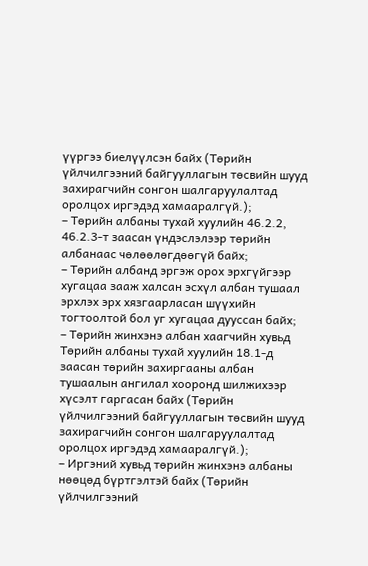үүргээ биелүүлсэн байх (Төрийн үйлчилгээний байгууллагын төсвийн шууд захирагчийн сонгон шалгаруулалтад оролцох иргэдэд хамааралгүй.);
– Төрийн албаны тухай хуулийн 46.2.2, 46.2.3-т заасан үндэслэлээр төрийн албанаас чөлөөлөгдөөгүй байх;
– Төрийн албанд эргэж орох эрхгүйгээр хугацаа зааж халсан эсхүл албан тушаал эрхлэх эрх хязгаарласан шүүхийн тогтоолтой бол уг хугацаа дууссан байх;
– Төрийн жинхэнэ албан хаагчийн хувьд Төрийн албаны тухай хуулийн 18.1-д заасан төрийн захиргааны албан тушаалын ангилал хооронд шилжихээр хүсэлт гаргасан байх (Төрийн үйлчилгээний байгууллагын төсвийн шууд захирагчийн сонгон шалгаруулалтад оролцох иргэдэд хамааралгүй.);
– Иргэний хувьд төрийн жинхэнэ албаны нөөцөд бүртгэлтэй байх (Төрийн үйлчилгээний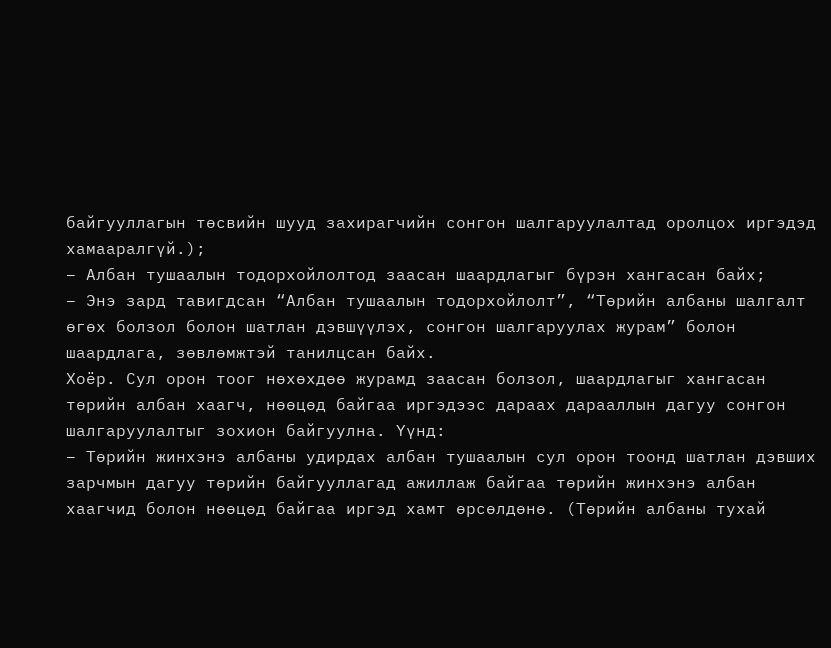байгууллагын төсвийн шууд захирагчийн сонгон шалгаруулалтад оролцох иргэдэд хамааралгүй.);
– Албан тушаалын тодорхойлолтод заасан шаардлагыг бүрэн хангасан байх;
– Энэ зард тавигдсан “Албан тушаалын тодорхойлолт”, “Төрийн албаны шалгалт өгөх болзол болон шатлан дэвшүүлэх, сонгон шалгаруулах журам” болон шаардлага, зөвлөмжтэй танилцсан байх.
Хоёр. Сул орон тоог нөхөхдөө журамд заасан болзол, шаардлагыг хангасан төрийн албан хаагч, нөөцөд байгаа иргэдээс дараах дарааллын дагуу сонгон шалгаруулалтыг зохион байгуулна. Үүнд:
– Төрийн жинхэнэ албаны удирдах албан тушаалын сул орон тоонд шатлан дэвших зарчмын дагуу төрийн байгууллагад ажиллаж байгаа төрийн жинхэнэ албан хаагчид болон нөөцөд байгаа иргэд хамт өрсөлдөнө. (Төрийн албаны тухай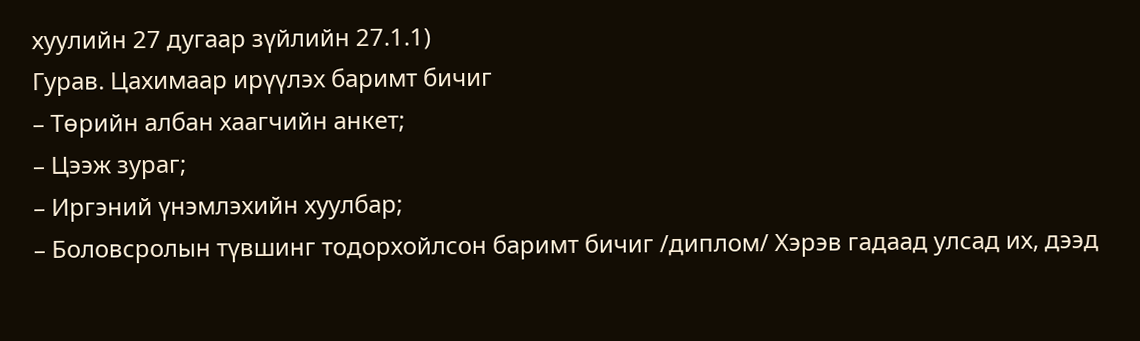хуулийн 27 дугаар зүйлийн 27.1.1)
Гурав. Цахимаар ирүүлэх баримт бичиг
– Төрийн албан хаагчийн анкет;
– Цээж зураг;
– Иргэний үнэмлэхийн хуулбар;
– Боловсролын түвшинг тодорхойлсон баримт бичиг /диплом/ Хэрэв гадаад улсад их, дээд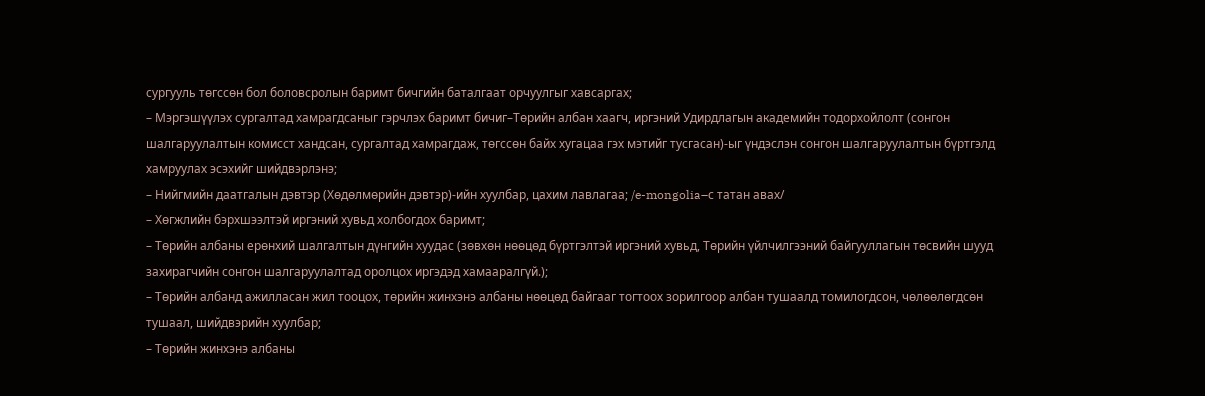сургууль төгссөн бол боловсролын баримт бичгийн баталгаат орчуулгыг хавсаргах;
– Мэргэшүүлэх сургалтад хамрагдсаныг гэрчлэх баримт бичиг–Төрийн албан хаагч, иргэний Удирдлагын академийн тодорхойлолт (сонгон шалгаруулалтын комисст хандсан, сургалтад хамрагдаж, төгссөн байх хугацаа гэх мэтийг тусгасан)-ыг үндэслэн сонгон шалгаруулалтын бүртгэлд хамруулах эсэхийг шийдвэрлэнэ;
– Нийгмийн даатгалын дэвтэр (Хөдөлмөрийн дэвтэр)-ийн хуулбар, цахим лавлагаа; /e-mongolia–с татан авах/
– Хөгжлийн бэрхшээлтэй иргэний хувьд холбогдох баримт;
– Төрийн албаны ерөнхий шалгалтын дүнгийн хуудас (зөвхөн нөөцөд бүртгэлтэй иргэний хувьд, Төрийн үйлчилгээний байгууллагын төсвийн шууд захирагчийн сонгон шалгаруулалтад оролцох иргэдэд хамааралгүй.);
– Төрийн албанд ажилласан жил тооцох, төрийн жинхэнэ албаны нөөцөд байгааг тогтоох зорилгоор албан тушаалд томилогдсон, чөлөөлөгдсөн тушаал, шийдвэрийн хуулбар;
– Төрийн жинхэнэ албаны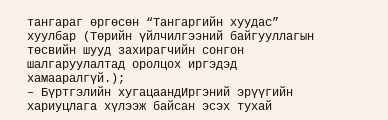тангараг өргөсөн “Тангаргийн хуудас” хуулбар (Төрийн үйлчилгээний байгууллагын төсвийн шууд захирагчийн сонгон шалгаруулалтад оролцох иргэдэд хамааралгүй.);
– Бүртгэлийн хугацаандИргэний эрүүгийн хариуцлага хүлээж байсан эсэх тухай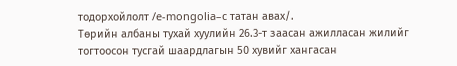тодорхойлолт /e-mongolia–с татан авах/.
Төрийн албаны тухай хуулийн 26.3-т заасан ажилласан жилийг тогтоосон тусгай шаардлагын 50 хувийг хангасан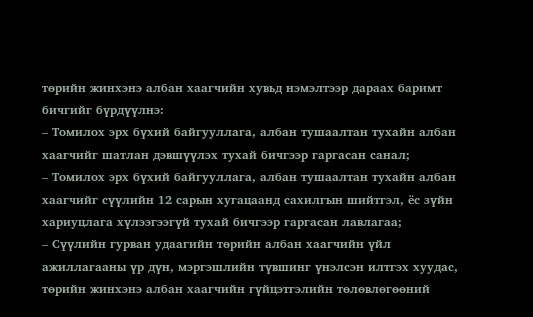төрийн жинхэнэ албан хаагчийн хувьд нэмэлтээр дараах баримт бичгийг бүрдүүлнэ:
– Томилох эрх бүхий байгууллага, албан тушаалтан тухайн албан хаагчийг шатлан дэвшүүлэх тухай бичгээр гаргасан санал;
– Томилох эрх бүхий байгууллага, албан тушаалтан тухайн албан хаагчийг сүүлийн 12 сарын хугацаанд сахилгын шийтгэл, ёс зүйн хариуцлага хүлээгээгүй тухай бичгээр гаргасан лавлагаа;
– Сүүлийн гурван удаагийн төрийн албан хаагчийн үйл ажиллагааны үр дүн, мэргэшлийн түвшинг үнэлсэн илтгэх хуудас, төрийн жинхэнэ албан хаагчийн гүйцэтгэлийн төлөвлөгөөний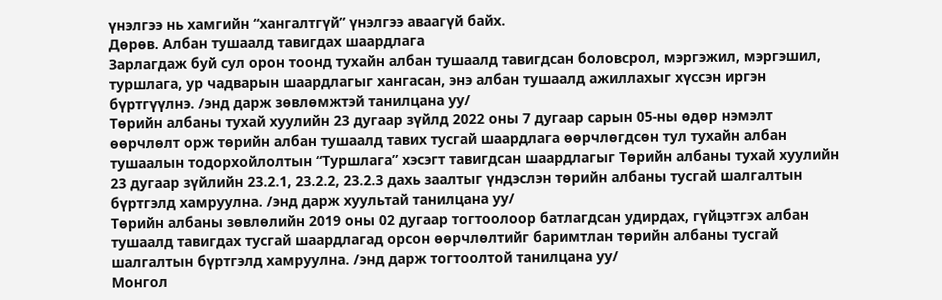үнэлгээ нь хамгийн “хангалтгүй” үнэлгээ аваагүй байх.
Дөрөв. Албан тушаалд тавигдах шаардлага
Зарлагдаж буй сул орон тоонд тухайн албан тушаалд тавигдсан боловсрол, мэргэжил, мэргэшил, туршлага, ур чадварын шаардлагыг хангасан, энэ албан тушаалд ажиллахыг хүссэн иргэн бүртгүүлнэ. /энд дарж зөвлөмжтэй танилцана уу/
Төрийн албаны тухай хуулийн 23 дугаар зүйлд 2022 оны 7 дугаар сарын 05-ны өдөр нэмэлт өөрчлөлт орж төрийн албан тушаалд тавих тусгай шаардлага өөрчлөгдсөн тул тухайн албан тушаалын тодорхойлолтын “Туршлага” хэсэгт тавигдсан шаардлагыг Төрийн албаны тухай хуулийн 23 дугаар зүйлийн 23.2.1, 23.2.2, 23.2.3 дахь заалтыг үндэслэн төрийн албаны тусгай шалгалтын бүртгэлд хамруулна. /энд дарж хуультай танилцана уу/
Төрийн албаны зөвлөлийн 2019 оны 02 дугаар тогтоолоор батлагдсан удирдах, гүйцэтгэх албан тушаалд тавигдах тусгай шаардлагад орсон өөрчлөлтийг баримтлан төрийн албаны тусгай шалгалтын бүртгэлд хамруулна. /энд дарж тогтоолтой танилцана уу/
Монгол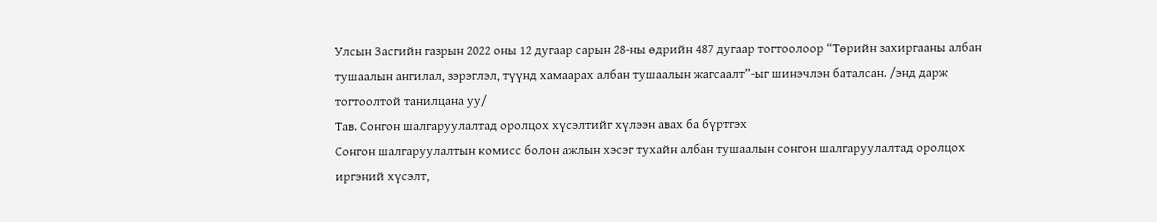Улсын Засгийн газрын 2022 оны 12 дугаар сарын 28-ны өдрийн 487 дугаар тогтоолоор “Төрийн захиргааны албан тушаалын ангилал, зэрэглэл, түүнд хамаарах албан тушаалын жагсаалт”-ыг шинэчлэн баталсан. /энд дарж тогтоолтой танилцана уу/
Тав. Сонгон шалгаруулалтад оролцох хүсэлтийг хүлээн авах ба бүртгэх
Сонгон шалгаруулалтын комисс болон ажлын хэсэг тухайн албан тушаалын сонгон шалгаруулалтад оролцох иргэний хүсэлт,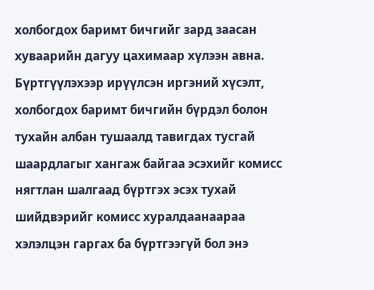холбогдох баримт бичгийг зард заасан хуваарийн дагуу цахимаар хүлээн авна.
Бүртгүүлэхээр ирүүлсэн иргэний хүсэлт, холбогдох баримт бичгийн бүрдэл болон тухайн албан тушаалд тавигдах тусгай шаардлагыг хангаж байгаа эсэхийг комисс нягтлан шалгаад бүртгэх эсэх тухай шийдвэрийг комисс хуралдаанаараа хэлэлцэн гаргах ба бүртгээгүй бол энэ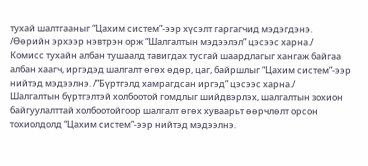тухай шалтгааныг “Цахим систем”-ээр хүсэлт гаргагчид мэдэгдэнэ. /Өөрийн эрхээр нэвтрэн орж “Шалгалтын мэдээлэл” цэсээс харна./
Комисс тухайн албан тушаалд тавигдах тусгай шаардлагыг хангаж байгаа албан хаагч, иргэдэд шалгалт өгөх өдөр, цаг, байршлыг “Цахим систем”-ээр нийтэд мэдээлнэ. /”Бүртгэлд хамрагдсан иргэд” цэсээс харна./
Шалгалтын бүртгэлтэй холбоотой гомдлыг шийдвэрлэх, шалгалтын зохион байгуулалттай холбоотойгоор шалгалт өгөх хуваарьт өөрчлөлт орсон тохиолдолд “Цахим систем”-ээр нийтэд мэдээлнэ.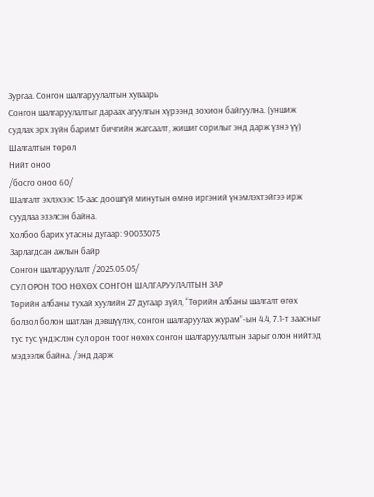Зургаа. Сонгон шалгаруулалтын хуваарь
Сонгон шалгаруулалтыг дараах агуулгын хүрээнд зохион байгуулна. (уншиж судлах эрх зүйн баримт бичгийн жагсаалт, жишиг сорилыг энд дарж үзнэ үү)
Шалгалтын төрөл
Нийт оноо
/босго оноо 60/
Шалгалт эхлэхээс 15-аас доошгүй минутын өмнө иргэний үнэмлэхтэйгээ ирж суудлаа эзэлсэн байна.
Холбоо барих утасны дугаар: 90033075
Зарлагдсан ажлын байр
Сонгон шалгаруулалт /2025.05.05/
СУЛ ОРОН ТОО НӨХӨХ СОНГОН ШАЛГАРУУЛАЛТЫН ЗАР
Төрийн албаны тухай хуулийн 27 дугаар зүйл, “Төрийн албаны шалгалт өгөх болзол болон шатлан дэвшүүлэх, сонгон шалгаруулах журам”-ын 4.4, 7.1-т заасныг тус тус үндэслэн сул орон тоог нөхөх сонгон шалгаруулалтын зарыг олон нийтэд мэдээлж байна. /энд дарж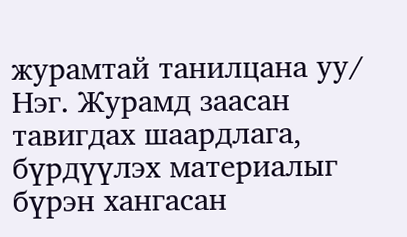журамтай танилцана уу/
Нэг. Журамд заасан тавигдах шаардлага, бүрдүүлэх материалыг бүрэн хангасан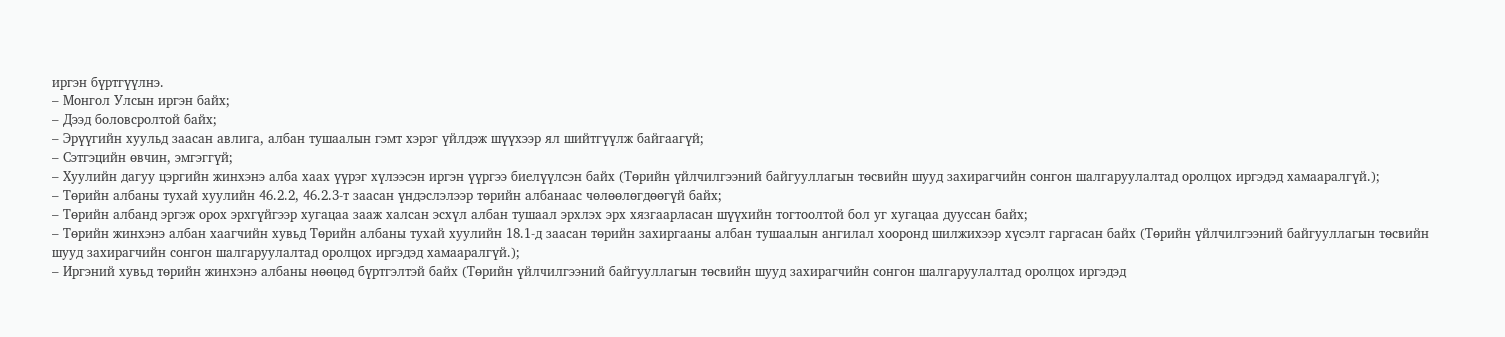иргэн бүртгүүлнэ.
– Монгол Улсын иргэн байх;
– Дээд боловсролтой байх;
– Эрүүгийн хуульд заасан авлига, албан тушаалын гэмт хэрэг үйлдэж шүүхээр ял шийтгүүлж байгаагүй;
– Сэтгэцийн өвчин, эмгэггүй;
– Хуулийн дагуу цэргийн жинхэнэ алба хаах үүрэг хүлээсэн иргэн үүргээ биелүүлсэн байх (Төрийн үйлчилгээний байгууллагын төсвийн шууд захирагчийн сонгон шалгаруулалтад оролцох иргэдэд хамааралгүй.);
– Төрийн албаны тухай хуулийн 46.2.2, 46.2.3-т заасан үндэслэлээр төрийн албанаас чөлөөлөгдөөгүй байх;
– Төрийн албанд эргэж орох эрхгүйгээр хугацаа зааж халсан эсхүл албан тушаал эрхлэх эрх хязгаарласан шүүхийн тогтоолтой бол уг хугацаа дууссан байх;
– Төрийн жинхэнэ албан хаагчийн хувьд Төрийн албаны тухай хуулийн 18.1-д заасан төрийн захиргааны албан тушаалын ангилал хооронд шилжихээр хүсэлт гаргасан байх (Төрийн үйлчилгээний байгууллагын төсвийн шууд захирагчийн сонгон шалгаруулалтад оролцох иргэдэд хамааралгүй.);
– Иргэний хувьд төрийн жинхэнэ албаны нөөцөд бүртгэлтэй байх (Төрийн үйлчилгээний байгууллагын төсвийн шууд захирагчийн сонгон шалгаруулалтад оролцох иргэдэд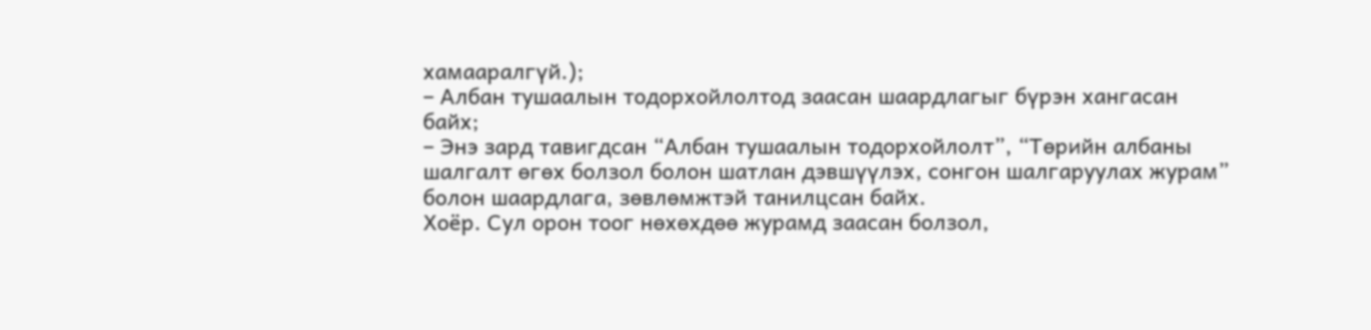хамааралгүй.);
– Албан тушаалын тодорхойлолтод заасан шаардлагыг бүрэн хангасан байх;
– Энэ зард тавигдсан “Албан тушаалын тодорхойлолт”, “Төрийн албаны шалгалт өгөх болзол болон шатлан дэвшүүлэх, сонгон шалгаруулах журам” болон шаардлага, зөвлөмжтэй танилцсан байх.
Хоёр. Сул орон тоог нөхөхдөө журамд заасан болзол,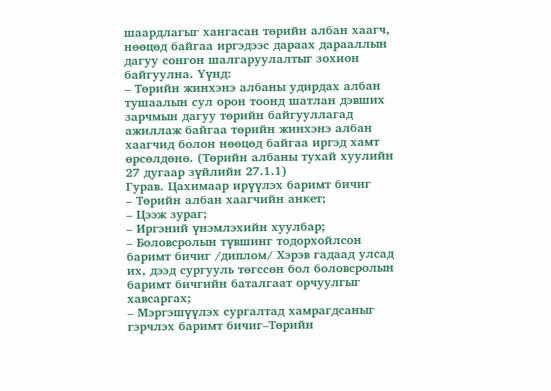шаардлагыг хангасан төрийн албан хаагч, нөөцөд байгаа иргэдээс дараах дарааллын дагуу сонгон шалгаруулалтыг зохион байгуулна. Үүнд:
– Төрийн жинхэнэ албаны удирдах албан тушаалын сул орон тоонд шатлан дэвших зарчмын дагуу төрийн байгууллагад ажиллаж байгаа төрийн жинхэнэ албан хаагчид болон нөөцөд байгаа иргэд хамт өрсөлдөнө. (Төрийн албаны тухай хуулийн 27 дугаар зүйлийн 27.1.1)
Гурав. Цахимаар ирүүлэх баримт бичиг
– Төрийн албан хаагчийн анкет;
– Цээж зураг;
– Иргэний үнэмлэхийн хуулбар;
– Боловсролын түвшинг тодорхойлсон баримт бичиг /диплом/ Хэрэв гадаад улсад их, дээд сургууль төгссөн бол боловсролын баримт бичгийн баталгаат орчуулгыг хавсаргах;
– Мэргэшүүлэх сургалтад хамрагдсаныг гэрчлэх баримт бичиг–Төрийн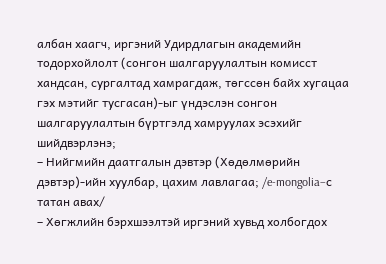албан хаагч, иргэний Удирдлагын академийн тодорхойлолт (сонгон шалгаруулалтын комисст хандсан, сургалтад хамрагдаж, төгссөн байх хугацаа гэх мэтийг тусгасан)-ыг үндэслэн сонгон шалгаруулалтын бүртгэлд хамруулах эсэхийг шийдвэрлэнэ;
– Нийгмийн даатгалын дэвтэр (Хөдөлмөрийн дэвтэр)-ийн хуулбар, цахим лавлагаа; /e-mongolia–с татан авах/
– Хөгжлийн бэрхшээлтэй иргэний хувьд холбогдох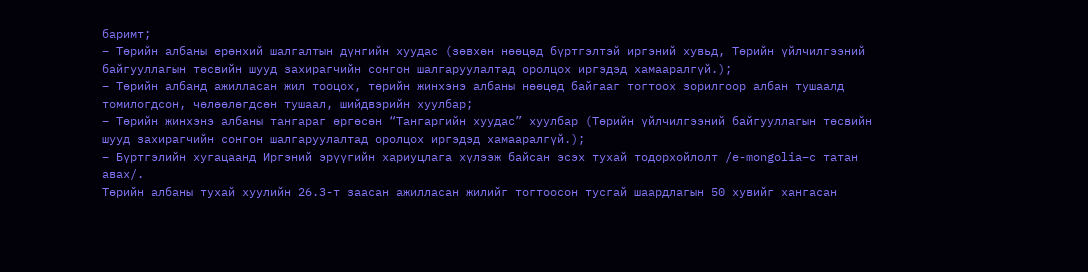баримт;
– Төрийн албаны ерөнхий шалгалтын дүнгийн хуудас (зөвхөн нөөцөд бүртгэлтэй иргэний хувьд, Төрийн үйлчилгээний байгууллагын төсвийн шууд захирагчийн сонгон шалгаруулалтад оролцох иргэдэд хамааралгүй.);
– Төрийн албанд ажилласан жил тооцох, төрийн жинхэнэ албаны нөөцөд байгааг тогтоох зорилгоор албан тушаалд томилогдсон, чөлөөлөгдсөн тушаал, шийдвэрийн хуулбар;
– Төрийн жинхэнэ албаны тангараг өргөсөн “Тангаргийн хуудас” хуулбар (Төрийн үйлчилгээний байгууллагын төсвийн шууд захирагчийн сонгон шалгаруулалтад оролцох иргэдэд хамааралгүй.);
– Бүртгэлийн хугацаанд Иргэний эрүүгийн хариуцлага хүлээж байсан эсэх тухай тодорхойлолт /e-mongolia–с татан авах/.
Төрийн албаны тухай хуулийн 26.3-т заасан ажилласан жилийг тогтоосон тусгай шаардлагын 50 хувийг хангасан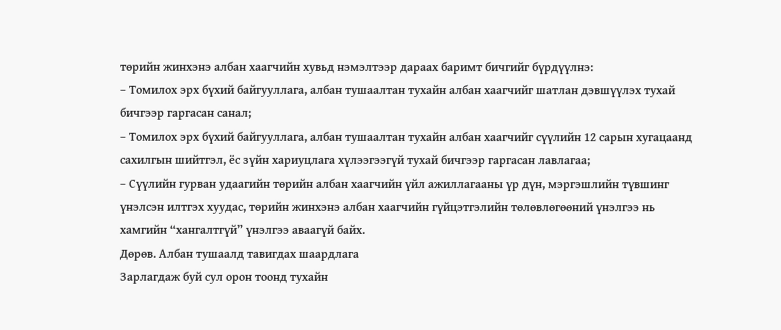төрийн жинхэнэ албан хаагчийн хувьд нэмэлтээр дараах баримт бичгийг бүрдүүлнэ:
– Томилох эрх бүхий байгууллага, албан тушаалтан тухайн албан хаагчийг шатлан дэвшүүлэх тухай бичгээр гаргасан санал;
– Томилох эрх бүхий байгууллага, албан тушаалтан тухайн албан хаагчийг сүүлийн 12 сарын хугацаанд сахилгын шийтгэл, ёс зүйн хариуцлага хүлээгээгүй тухай бичгээр гаргасан лавлагаа;
– Сүүлийн гурван удаагийн төрийн албан хаагчийн үйл ажиллагааны үр дүн, мэргэшлийн түвшинг үнэлсэн илтгэх хуудас, төрийн жинхэнэ албан хаагчийн гүйцэтгэлийн төлөвлөгөөний үнэлгээ нь хамгийн “хангалтгүй” үнэлгээ аваагүй байх.
Дөрөв. Албан тушаалд тавигдах шаардлага
Зарлагдаж буй сул орон тоонд тухайн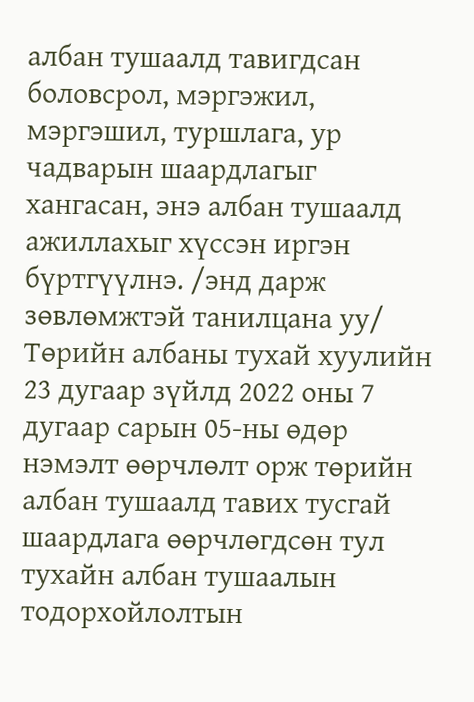албан тушаалд тавигдсан боловсрол, мэргэжил, мэргэшил, туршлага, ур чадварын шаардлагыг хангасан, энэ албан тушаалд ажиллахыг хүссэн иргэн бүртгүүлнэ. /энд дарж зөвлөмжтэй танилцана уу/
Төрийн албаны тухай хуулийн 23 дугаар зүйлд 2022 оны 7 дугаар сарын 05-ны өдөр нэмэлт өөрчлөлт орж төрийн албан тушаалд тавих тусгай шаардлага өөрчлөгдсөн тул тухайн албан тушаалын тодорхойлолтын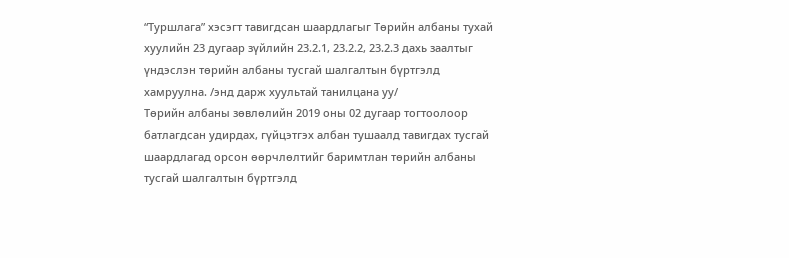“Туршлага” хэсэгт тавигдсан шаардлагыг Төрийн албаны тухай хуулийн 23 дугаар зүйлийн 23.2.1, 23.2.2, 23.2.3 дахь заалтыг үндэслэн төрийн албаны тусгай шалгалтын бүртгэлд хамруулна. /энд дарж хуультай танилцана уу/
Төрийн албаны зөвлөлийн 2019 оны 02 дугаар тогтоолоор батлагдсан удирдах, гүйцэтгэх албан тушаалд тавигдах тусгай шаардлагад орсон өөрчлөлтийг баримтлан төрийн албаны тусгай шалгалтын бүртгэлд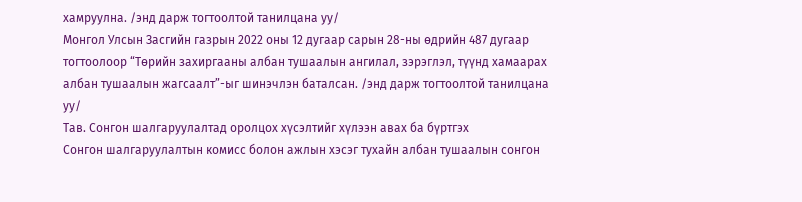хамруулна. /энд дарж тогтоолтой танилцана уу/
Монгол Улсын Засгийн газрын 2022 оны 12 дугаар сарын 28-ны өдрийн 487 дугаар тогтоолоор “Төрийн захиргааны албан тушаалын ангилал, зэрэглэл, түүнд хамаарах албан тушаалын жагсаалт”-ыг шинэчлэн баталсан. /энд дарж тогтоолтой танилцана уу/
Тав. Сонгон шалгаруулалтад оролцох хүсэлтийг хүлээн авах ба бүртгэх
Сонгон шалгаруулалтын комисс болон ажлын хэсэг тухайн албан тушаалын сонгон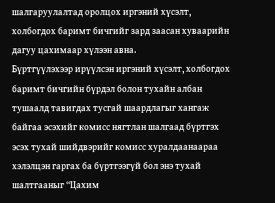шалгаруулалтад оролцох иргэний хүсэлт, холбогдох баримт бичгийг зард заасан хуваарийн дагуу цахимаар хүлээн авна.
Бүртгүүлэхээр ирүүлсэн иргэний хүсэлт, холбогдох баримт бичгийн бүрдэл болон тухайн албан тушаалд тавигдах тусгай шаардлагыг хангаж байгаа эсэхийг комисс нягтлан шалгаад бүртгэх эсэх тухай шийдвэрийг комисс хуралдаанаараа хэлэлцэн гаргах ба бүртгээгүй бол энэ тухай шалтгааныг “Цахим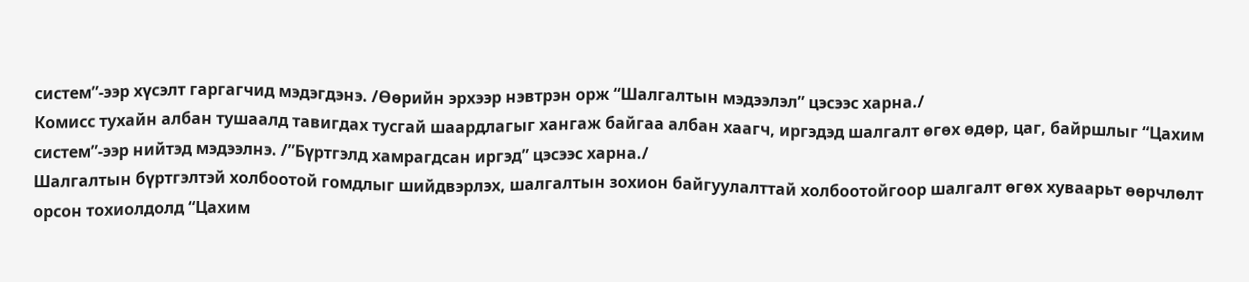систем”-ээр хүсэлт гаргагчид мэдэгдэнэ. /Өөрийн эрхээр нэвтрэн орж “Шалгалтын мэдээлэл” цэсээс харна./
Комисс тухайн албан тушаалд тавигдах тусгай шаардлагыг хангаж байгаа албан хаагч, иргэдэд шалгалт өгөх өдөр, цаг, байршлыг “Цахим систем”-ээр нийтэд мэдээлнэ. /”Бүртгэлд хамрагдсан иргэд” цэсээс харна./
Шалгалтын бүртгэлтэй холбоотой гомдлыг шийдвэрлэх, шалгалтын зохион байгуулалттай холбоотойгоор шалгалт өгөх хуваарьт өөрчлөлт орсон тохиолдолд “Цахим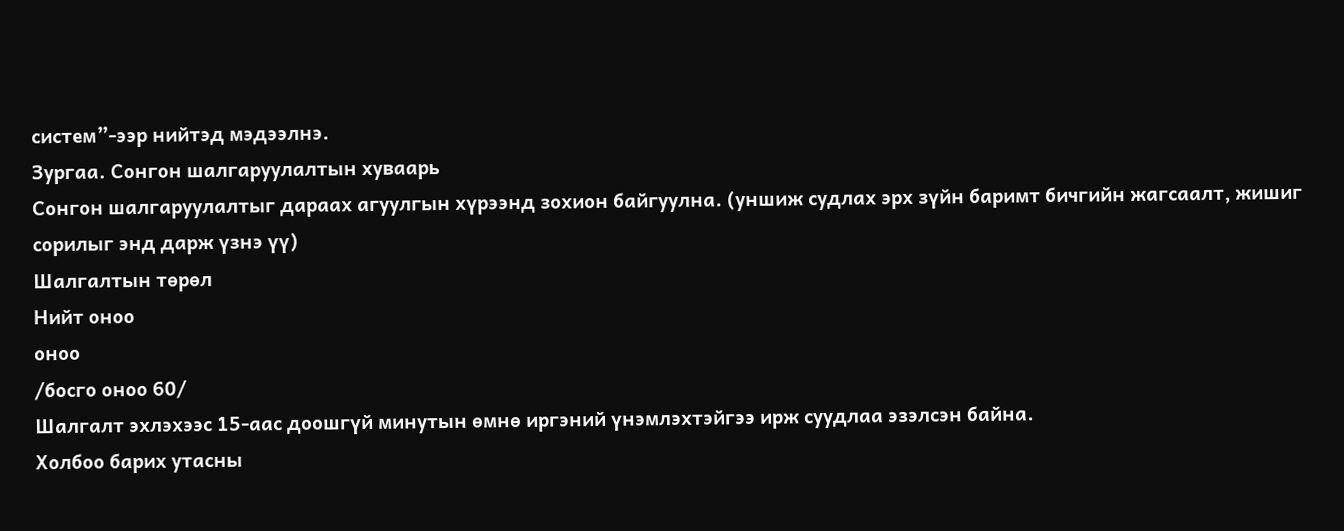систем”-ээр нийтэд мэдээлнэ.
Зургаа. Сонгон шалгаруулалтын хуваарь
Сонгон шалгаруулалтыг дараах агуулгын хүрээнд зохион байгуулна. (уншиж судлах эрх зүйн баримт бичгийн жагсаалт, жишиг сорилыг энд дарж үзнэ үү)
Шалгалтын төрөл
Нийт оноо
оноо
/босго оноо 60/
Шалгалт эхлэхээс 15-аас доошгүй минутын өмнө иргэний үнэмлэхтэйгээ ирж суудлаа эзэлсэн байна.
Холбоо барих утасны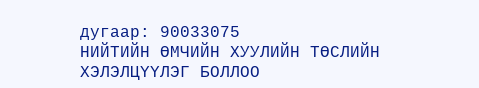дугаар: 90033075
НИЙТИЙН ӨМЧИЙН ХУУЛИЙН ТӨСЛИЙН ХЭЛЭЛЦҮҮЛЭГ БОЛЛОО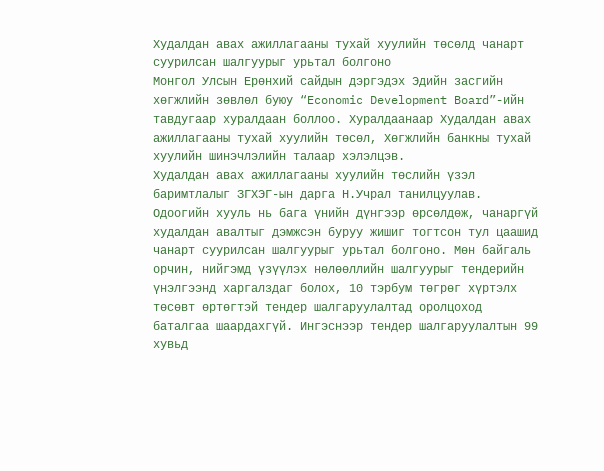Худалдан авах ажиллагааны тухай хуулийн төсөлд чанарт суурилсан шалгуурыг урьтал болгоно
Монгол Улсын Ерөнхий сайдын дэргэдэх Эдийн засгийн хөгжлийн зөвлөл буюу “Economic Development Board”-ийн тавдугаар хуралдаан боллоо. Хуралдаанаар Худалдан авах ажиллагааны тухай хуулийн төсөл, Хөгжлийн банкны тухай хуулийн шинэчлэлийн талаар хэлэлцэв.
Худалдан авах ажиллагааны хуулийн төслийн үзэл баримтлалыг ЗГХЭГ-ын дарга Н.Учрал танилцуулав. Одоогийн хууль нь бага үнийн дүнгээр өрсөлдөж, чанаргүй худалдан авалтыг дэмжсэн буруу жишиг тогтсон тул цаашид чанарт суурилсан шалгуурыг урьтал болгоно. Мөн байгаль орчин, нийгэмд үзүүлэх нөлөөллийн шалгуурыг тендерийн үнэлгээнд харгалздаг болох, 10 тэрбум төгрөг хүртэлх төсөвт өртөгтэй тендер шалгаруулалтад оролцоход баталгаа шаардахгүй. Ингэснээр тендер шалгаруулалтын 99 хувьд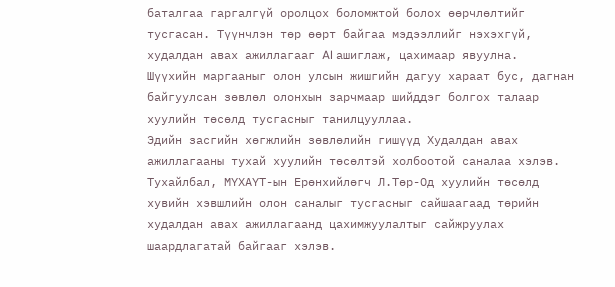баталгаа гаргалгүй оролцох боломжтой болох өөрчлөлтийг тусгасан. Түүнчлэн төр өөрт байгаа мэдээллийг нэхэхгүй, худалдан авах ажиллагааг AI ашиглаж, цахимаар явуулна. Шүүхийн маргааныг олон улсын жишгийн дагуу хараат бус, дагнан байгуулсан зөвлөл олонхын зарчмаар шийддэг болгох талаар хуулийн төсөлд тусгасныг танилцууллаа.
Эдийн засгийн хөгжлийн зөвлөлийн гишүүд Худалдан авах ажиллагааны тухай хуулийн төсөлтэй холбоотой саналаа хэлэв. Тухайлбал, МҮХАҮТ-ын Ерөнхийлөгч Л.Төр-Од хуулийн төсөлд хувийн хэвшлийн олон саналыг тусгасныг сайшаагаад төрийн худалдан авах ажиллагаанд цахимжуулалтыг сайжруулах шаардлагатай байгааг хэлэв.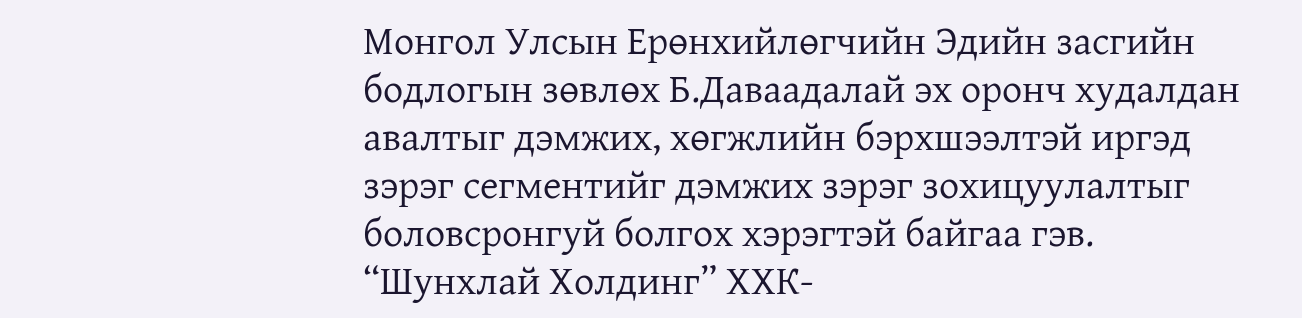Монгол Улсын Ерөнхийлөгчийн Эдийн засгийн бодлогын зөвлөх Б.Даваадалай эх оронч худалдан авалтыг дэмжих, хөгжлийн бэрхшээлтэй иргэд зэрэг сегментийг дэмжих зэрэг зохицуулалтыг боловсронгуй болгох хэрэгтэй байгаа гэв. “Шунхлай Холдинг” ХХК-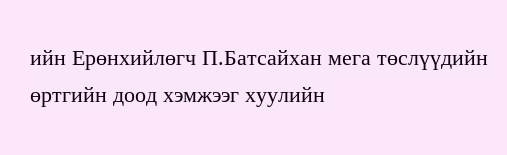ийн Ерөнхийлөгч П.Батсайхан мега төслүүдийн өртгийн доод хэмжээг хуулийн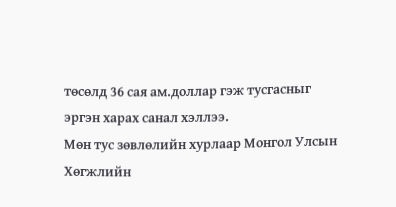төсөлд 36 сая ам.доллар гэж тусгасныг эргэн харах санал хэллээ.
Мөн тус зөвлөлийн хурлаар Монгол Улсын Хөгжлийн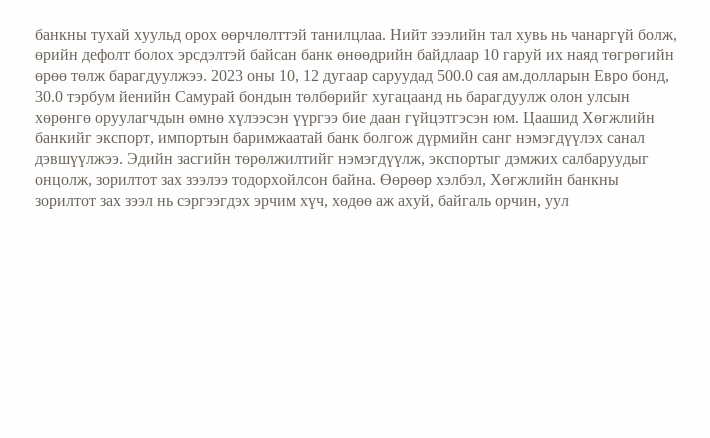банкны тухай хуульд орох өөрчлөлттэй танилцлаа. Нийт зээлийн тал хувь нь чанаргүй болж, өрийн дефолт болох эрсдэлтэй байсан банк өнөөдрийн байдлаар 10 гаруй их наяд төгрөгийн өрөө төлж барагдуулжээ. 2023 оны 10, 12 дугаар саруудад 500.0 сая ам.долларын Евро бонд, 30.0 тэрбум йенийн Самурай бондын төлбөрийг хугацаанд нь барагдуулж олон улсын хөрөнгө оруулагчдын өмнө хүлээсэн үүргээ бие даан гүйцэтгэсэн юм. Цаашид Хөгжлийн банкийг экспорт, импортын баримжаатай банк болгож дүрмийн санг нэмэгдүүлэх санал дэвшүүлжээ. Эдийн засгийн төрөлжилтийг нэмэгдүүлж, экспортыг дэмжих салбаруудыг онцолж, зорилтот зах зээлээ тодорхойлсон байна. Өөрөөр хэлбэл, Хөгжлийн банкны зорилтот зах зээл нь сэргээгдэх эрчим хүч, хөдөө аж ахуй, байгаль орчин, уул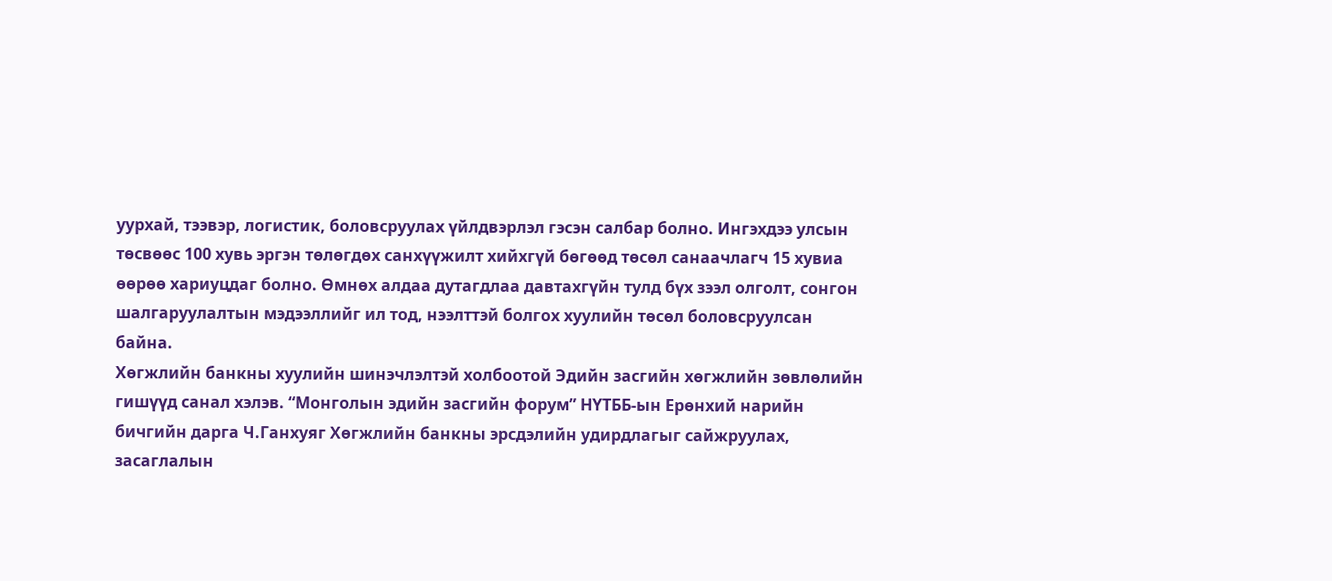уурхай, тээвэр, логистик, боловсруулах үйлдвэрлэл гэсэн салбар болно. Ингэхдээ улсын төсвөөс 100 хувь эргэн төлөгдөх санхүүжилт хийхгүй бөгөөд төсөл санаачлагч 15 хувиа өөрөө хариуцдаг болно. Өмнөх алдаа дутагдлаа давтахгүйн тулд бүх зээл олголт, сонгон шалгаруулалтын мэдээллийг ил тод, нээлттэй болгох хуулийн төсөл боловсруулсан байна.
Хөгжлийн банкны хуулийн шинэчлэлтэй холбоотой Эдийн засгийн хөгжлийн зөвлөлийн гишүүд санал хэлэв. “Монголын эдийн засгийн форум” НҮТББ-ын Ерөнхий нарийн бичгийн дарга Ч.Ганхуяг Хөгжлийн банкны эрсдэлийн удирдлагыг сайжруулах, засаглалын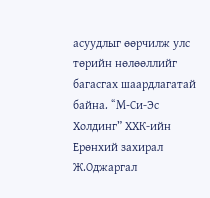асуудлыг өөрчилж улс төрийн нөлөөллийг багасгах шаардлагатай байна. “M-Си-Эс Холдинг” ХХК-ийн Ерөнхий захирал Ж.Оджаргал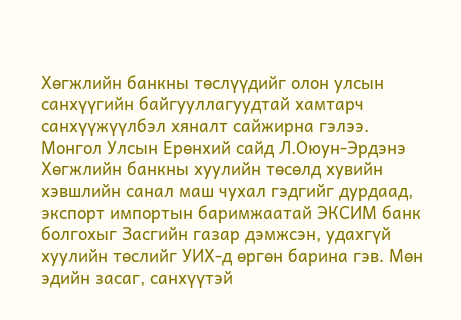Хөгжлийн банкны төслүүдийг олон улсын санхүүгийн байгууллагуудтай хамтарч санхүүжүүлбэл хяналт сайжирна гэлээ.
Монгол Улсын Ерөнхий сайд Л.Оюун-Эрдэнэ Хөгжлийн банкны хуулийн төсөлд хувийн хэвшлийн санал маш чухал гэдгийг дурдаад, экспорт импортын баримжаатай ЭКСИМ банк болгохыг Засгийн газар дэмжсэн, удахгүй хуулийн төслийг УИХ-д өргөн барина гэв. Мөн эдийн засаг, санхүүтэй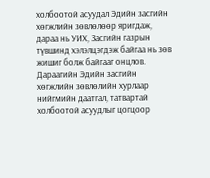холбоотой асуудал Эдийн засгийн хөгжлийн зөвлөлөөр яригдаж, дараа нь УИХ, Засгийн газрын түвшинд хэлэлцэгдэж байгаа нь зөв жишиг болж байгааг онцлов. Дараагийн Эдийн засгийн хөгжлийн зөвлөлийн хурлаар нийгмийн даатгал, татвартай холбоотой асуудлыг цогцоор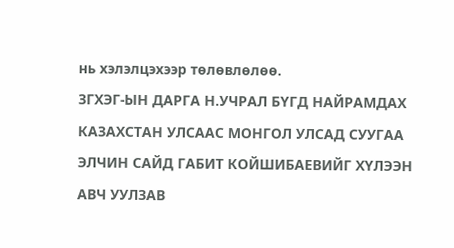нь хэлэлцэхээр төлөвлөлөө.
ЗГХЭГ-ЫН ДАРГА Н.УЧРАЛ БҮГД НАЙРАМДАХ КАЗАХСТАН УЛСААС МОНГОЛ УЛСАД СУУГАА ЭЛЧИН САЙД ГАБИТ КОЙШИБАЕВИЙГ ХҮЛЭЭН АВЧ УУЛЗАВ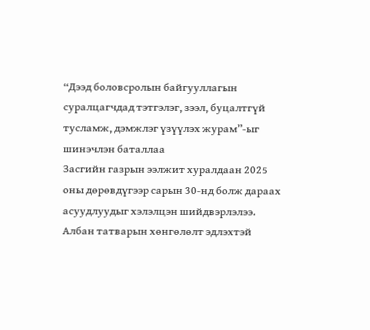“Дээд боловсролын байгууллагын суралцагчдад тэтгэлэг, зээл, буцалтгүй тусламж, дэмжлэг үзүүлэх журам”-ыг шинэчлэн баталлаа
Засгийн газрын ээлжит хуралдаан 2025 оны дөрөвдүгээр сарын 30-нд болж дараах асуудлуудыг хэлэлцэн шийдвэрлэлээ.
Албан татварын хөнгөлөлт эдлэхтэй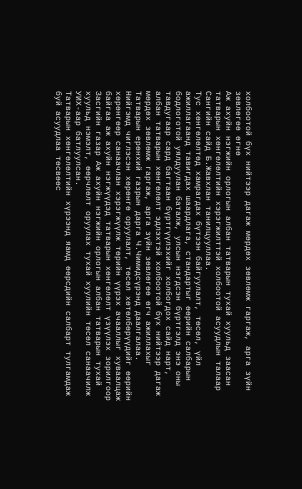холбоотой бүх нийтээр дагаж мөрдөх зөвлөмж гаргаж, арга зүйн зөвлөгөө өгнө
Аж ахуйн нэгжийн орлогын албан татварын тухай хуульд заасан татварын хөнгөлөлтийн хэрэгжилттэй холбоотой асуудлын талаар Сангийн сайд Б.Жавхлан танилцууллаа.
Тус хөнгөлөлтөд хамрагдах бүтээн байгуулалт, төсөл, үйл ажиллагаанд тавигдах шаардлага, стандартыг өөрийн салбарын бодлоготой уялдуулан баталж, улсын нэгдсэн бүртгэлд энэ оны тавдугаар сард багтаан бүртгүүлэхийг холбогдох сайд нарт, албан татварын хөнгөлөлт эдлэхтэй холбоотой бүх нийтээр дагаж мөрдөх зөвлөмж гаргаж, арга зүйн зөвлөгөө өгч ажиллахыг Татварын ерөнхий газрын дарга Ч.Чимидсүрэнд даалгалаа.
Нийгэмд чиглэсэн хөрөнгө оруулалт, төсөл хөтөлбөрүүдийг өөрийн хөрөнгөөр санаачлан хэрэгжүүлж төрийн үүрэх ачааллыг хуваалцаж байгаа аж ахуйн нэгжүүдэд татварын хөнгөлөлт үзүүлэх зорилгоор Засгийн газар Аж ахуйн нэгжийн орлогын албан татварын тухай хуульд нэмэлт, өөрчлөлт оруулах тухай хуулийн төсөл санаачилж УИХ-аар батлуулсан.
Татварын хөнгөлөлтийн хүрээнд яамд өөрсдийн салбарт тулгамдаж буй асуудлаа төсвөөс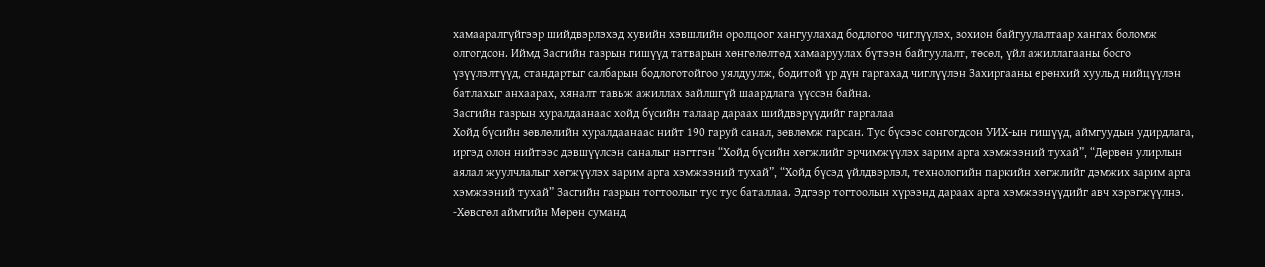хамааралгүйгээр шийдвэрлэхэд хувийн хэвшлийн оролцоог хангуулахад бодлогоо чиглүүлэх, зохион байгуулалтаар хангах боломж олгогдсон. Иймд Засгийн газрын гишүүд татварын хөнгөлөлтөд хамааруулах бүтээн байгуулалт, төсөл, үйл ажиллагааны босго үзүүлэлтүүд, стандартыг салбарын бодлоготойгоо уялдуулж, бодитой үр дүн гаргахад чиглүүлэн Захиргааны ерөнхий хуульд нийцүүлэн батлахыг анхаарах, хяналт тавьж ажиллах зайлшгүй шаардлага үүссэн байна.
Засгийн газрын хуралдаанаас хойд бүсийн талаар дараах шийдвэрүүдийг гаргалаа
Хойд бүсийн зөвлөлийн хуралдаанаас нийт 190 гаруй санал, зөвлөмж гарсан. Тус бүсээс сонгогдсон УИХ-ын гишүүд, аймгуудын удирдлага, иргэд олон нийтээс дэвшүүлсэн саналыг нэгтгэн “Хойд бүсийн хөгжлийг эрчимжүүлэх зарим арга хэмжээний тухай”, “Дөрвөн улирлын аялал жуулчлалыг хөгжүүлэх зарим арга хэмжээний тухай”, “Хойд бүсэд үйлдвэрлэл, технологийн паркийн хөгжлийг дэмжих зарим арга хэмжээний тухай” Засгийн газрын тогтоолыг тус тус баталлаа. Эдгээр тогтоолын хүрээнд дараах арга хэмжээнүүдийг авч хэрэгжүүлнэ.
-Хөвсгөл аймгийн Мөрөн суманд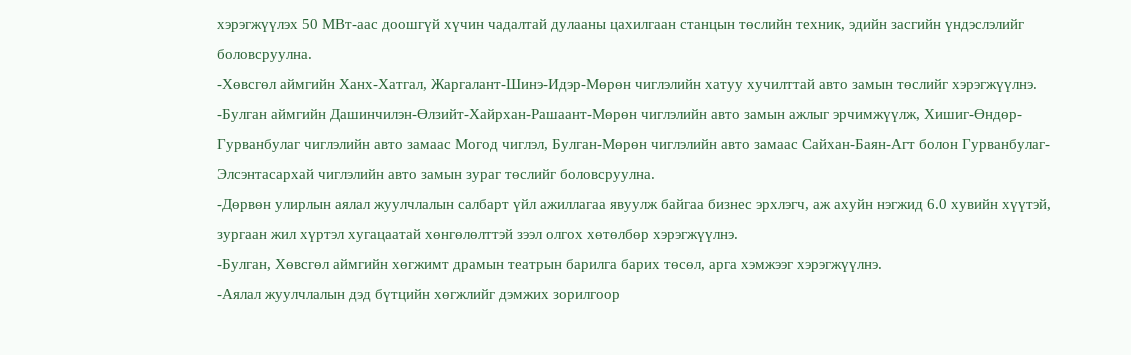хэрэгжүүлэх 50 МВт-аас доошгүй хүчин чадалтай дулааны цахилгаан станцын төслийн техник, эдийн засгийн үндэслэлийг боловсруулна.
-Хөвсгөл аймгийн Ханх-Хатгал, Жаргалант-Шинэ-Идэр-Мөрөн чиглэлийн хатуу хучилттай авто замын төслийг хэрэгжүүлнэ.
-Булган аймгийн Дашинчилэн-Өлзийт-Хайрхан-Рашаант-Мөрөн чиглэлийн авто замын ажлыг эрчимжүүлж, Хишиг-Өндөр-Гурванбулаг чиглэлийн авто замаас Могод чиглэл, Булган-Мөрөн чиглэлийн авто замаас Сайхан-Баян-Агт болон Гурванбулаг-Элсэнтасархай чиглэлийн авто замын зураг төслийг боловсруулна.
-Дөрвөн улирлын аялал жуулчлалын салбарт үйл ажиллагаа явуулж байгаа бизнес эрхлэгч, аж ахуйн нэгжид 6.0 хувийн хүүтэй, зургаан жил хүртэл хугацаатай хөнгөлөлттэй зээл олгох хөтөлбөр хэрэгжүүлнэ.
-Булган, Хөвсгөл аймгийн хөгжимт драмын театрын барилга барих төсөл, арга хэмжээг хэрэгжүүлнэ.
-Аялал жуулчлалын дэд бүтцийн хөгжлийг дэмжих зорилгоор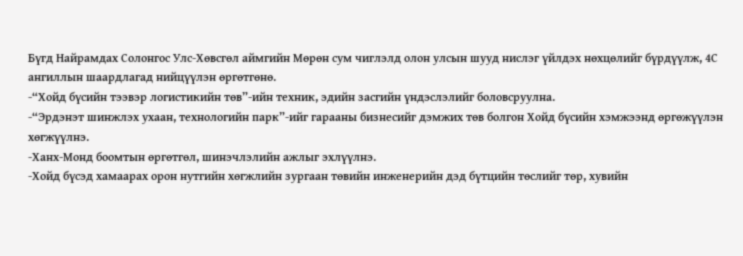Бүгд Найрамдах Солонгос Улс-Хөвсгөл аймгийн Мөрөн сум чиглэлд олон улсын шууд нислэг үйлдэх нөхцөлийг бүрдүүлж, 4С ангиллын шаардлагад нийцүүлэн өргөтгөнө.
-“Хойд бүсийн тээвэр логистикийн төв”-ийн техник, эдийн засгийн үндэслэлийг боловсруулна.
-“Эрдэнэт шинжлэх ухаан, технологийн парк”-ийг гарааны бизнесийг дэмжих төв болгон Хойд бүсийн хэмжээнд өргөжүүлэн хөгжүүлнэ.
-Ханх-Монд боомтын өргөтгөл, шинэчлэлийн ажлыг эхлүүлнэ.
-Хойд бүсэд хамаарах орон нутгийн хөгжлийн зургаан төвийн инженерийн дэд бүтцийн төслийг төр, хувийн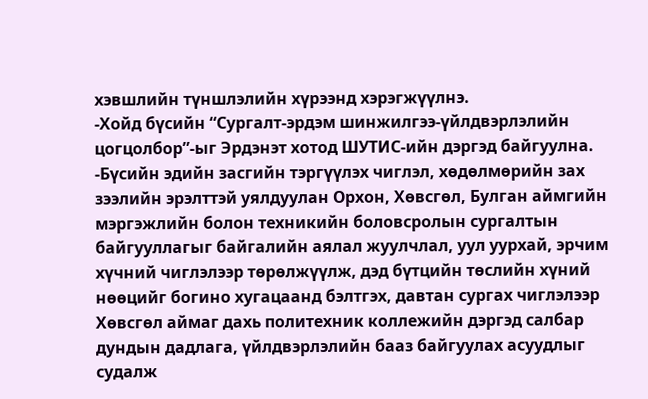хэвшлийн түншлэлийн хүрээнд хэрэгжүүлнэ.
-Хойд бүсийн “Сургалт-эрдэм шинжилгээ-үйлдвэрлэлийн цогцолбор”-ыг Эрдэнэт хотод ШУТИС-ийн дэргэд байгуулна.
-Бүсийн эдийн засгийн тэргүүлэх чиглэл, хөдөлмөрийн зах зээлийн эрэлттэй уялдуулан Орхон, Хөвсгөл, Булган аймгийн мэргэжлийн болон техникийн боловсролын сургалтын байгууллагыг байгалийн аялал жуулчлал, уул уурхай, эрчим хүчний чиглэлээр төрөлжүүлж, дэд бүтцийн төслийн хүний нөөцийг богино хугацаанд бэлтгэх, давтан сургах чиглэлээр Хөвсгөл аймаг дахь политехник коллежийн дэргэд салбар дундын дадлага, үйлдвэрлэлийн бааз байгуулах асуудлыг судалж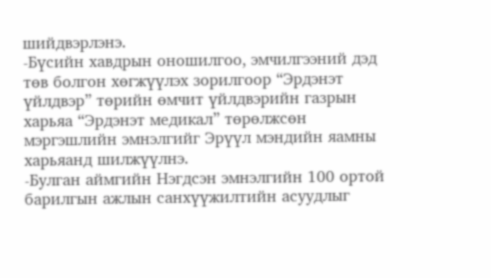шийдвэрлэнэ.
-Бүсийн хавдрын оношилгоо, эмчилгээний дэд төв болгон хөгжүүлэх зорилгоор “Эрдэнэт үйлдвэр” төрийн өмчит үйлдвэрийн газрын харьяа “Эрдэнэт медикал” төрөлжсөн мэргэшлийн эмнэлгийг Эрүүл мэндийн яамны харьяанд шилжүүлнэ.
-Булган аймгийн Нэгдсэн эмнэлгийн 100 ортой барилгын ажлын санхүүжилтийн асуудлыг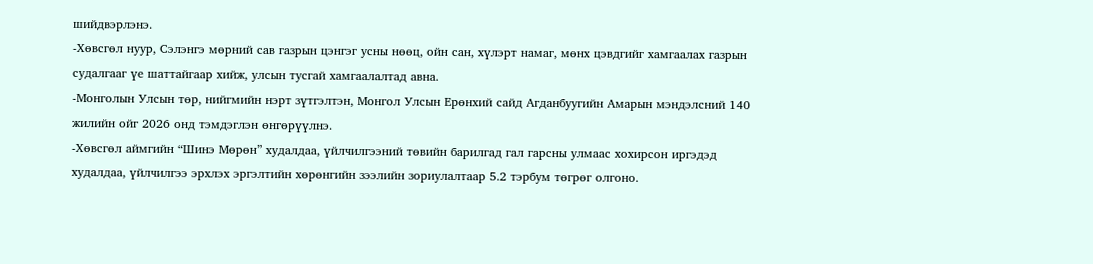шийдвэрлэнэ.
-Хөвсгөл нуур, Сэлэнгэ мөрний сав газрын цэнгэг усны нөөц, ойн сан, хүлэрт намаг, мөнх цэвдгийг хамгаалах газрын судалгааг үе шаттайгаар хийж, улсын тусгай хамгаалалтад авна.
-Монголын Улсын төр, нийгмийн нэрт зүтгэлтэн, Монгол Улсын Ерөнхий сайд Агданбуугийн Амарын мэндэлсний 140 жилийн ойг 2026 онд тэмдэглэн өнгөрүүлнэ.
-Хөвсгөл аймгийн “Шинэ Мөрөн” худалдаа, үйлчилгээний төвийн барилгад гал гарсны улмаас хохирсон иргэдэд худалдаа, үйлчилгээ эрхлэх эргэлтийн хөрөнгийн зээлийн зориулалтаар 5.2 тэрбум төгрөг олгоно.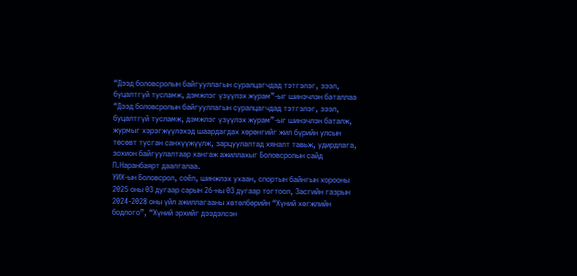“Дээд боловсролын байгууллагын суралцагчдад тэтгэлэг, зээл, буцалтгүй тусламж, дэмжлэг үзүүлэх журам”-ыг шинэчлэн баталлаа
“Дээд боловсролын байгууллагын суралцагчдад тэтгэлэг, зээл, буцалтгүй тусламж, дэмжлэг үзүүлэх журам”-ыг шинэчлэн баталж, журмыг хэрэгжүүлэхэд шаардагдах хөрөнгийг жил бүрийн улсын төсөвт тусган санхүүжүүлж, зарцуулалтад хяналт тавьж, удирдлага, зохион байгуулалтаар хангаж ажиллахыг Боловсролын сайд П.Наранбаярт даалгалаа.
УИХ-ын Боловсрол, соёл, шинжлэх ухаан, спортын байнгын хорооны 2025 оны 03 дугаар сарын 26-ны 03 дугаар тогтоол, Засгийн газрын 2024-2028 оны үйл ажиллагааны хөтөлбөрийн “Хүний хөгжлийн бодлого”, “Хүний эрхийг дээдэлсэн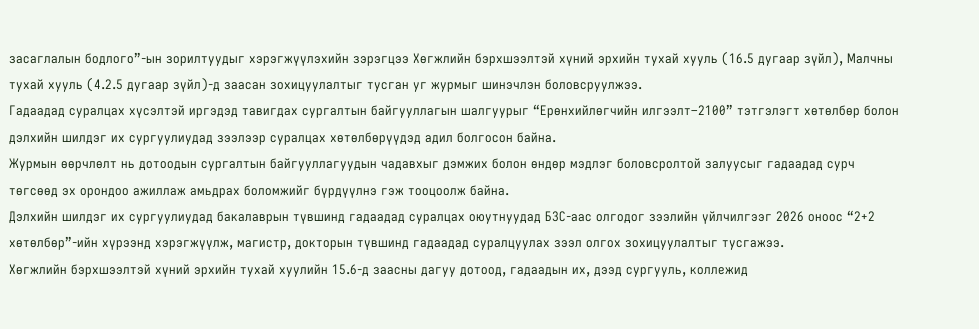засаглалын бодлого”-ын зорилтуудыг хэрэгжүүлэхийн зэрэгцээ Хөгжлийн бэрхшээлтэй хүний эрхийн тухай хууль (16.5 дугаар зүйл), Малчны тухай хууль (4.2.5 дугаар зүйл)-д заасан зохицуулалтыг тусган уг журмыг шинэчлэн боловсруулжээ.
Гадаадад суралцах хүсэлтэй иргэдэд тавигдах сургалтын байгууллагын шалгуурыг “Ерөнхийлөгчийн илгээлт–2100” тэтгэлэгт хөтөлбөр болон дэлхийн шилдэг их сургуулиудад зээлээр суралцах хөтөлбөрүүдэд адил болгосон байна.
Журмын өөрчлөлт нь дотоодын сургалтын байгууллагуудын чадавхыг дэмжих болон өндөр мэдлэг боловсролтой залуусыг гадаадад сурч төгсөөд эх орондоо ажиллаж амьдрах боломжийг бүрдүүлнэ гэж тооцоолж байна.
Дэлхийн шилдэг их сургуулиудад бакалаврын түвшинд гадаадад суралцах оюутнуудад БЗС-аас олгодог зээлийн үйлчилгээг 2026 оноос “2+2 хөтөлбөр”-ийн хүрээнд хэрэгжүүлж, магистр, докторын түвшинд гадаадад суралцуулах зээл олгох зохицуулалтыг тусгажээ.
Хөгжлийн бэрхшээлтэй хүний эрхийн тухай хуулийн 15.6-д заасны дагуу дотоод, гадаадын их, дээд сургууль, коллежид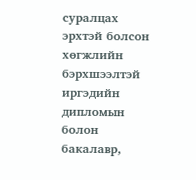суралцах эрхтэй болсон хөгжлийн бэрхшээлтэй иргэдийн дипломын болон бакалавр,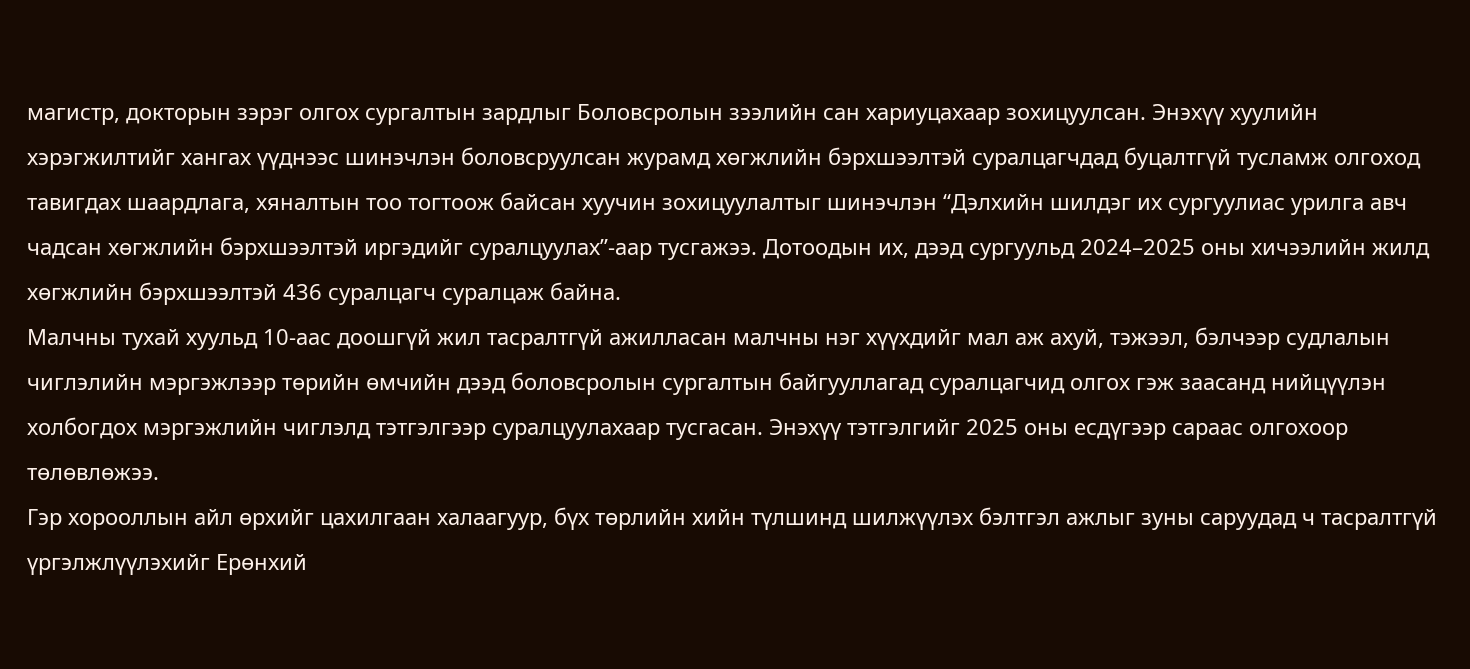магистр, докторын зэрэг олгох сургалтын зардлыг Боловсролын зээлийн сан хариуцахаар зохицуулсан. Энэхүү хуулийн хэрэгжилтийг хангах үүднээс шинэчлэн боловсруулсан журамд хөгжлийн бэрхшээлтэй суралцагчдад буцалтгүй тусламж олгоход тавигдах шаардлага, хяналтын тоо тогтоож байсан хуучин зохицуулалтыг шинэчлэн “Дэлхийн шилдэг их сургуулиас урилга авч чадсан хөгжлийн бэрхшээлтэй иргэдийг суралцуулах”-аар тусгажээ. Дотоодын их, дээд сургуульд 2024–2025 оны хичээлийн жилд хөгжлийн бэрхшээлтэй 436 суралцагч суралцаж байна.
Малчны тухай хуульд 10-аас доошгүй жил тасралтгүй ажилласан малчны нэг хүүхдийг мал аж ахуй, тэжээл, бэлчээр судлалын чиглэлийн мэргэжлээр төрийн өмчийн дээд боловсролын сургалтын байгууллагад суралцагчид олгох гэж заасанд нийцүүлэн холбогдох мэргэжлийн чиглэлд тэтгэлгээр суралцуулахаар тусгасан. Энэхүү тэтгэлгийг 2025 оны есдүгээр сараас олгохоор төлөвлөжээ.
Гэр хорооллын айл өрхийг цахилгаан халаагуур, бүх төрлийн хийн түлшинд шилжүүлэх бэлтгэл ажлыг зуны саруудад ч тасралтгүй үргэлжлүүлэхийг Ерөнхий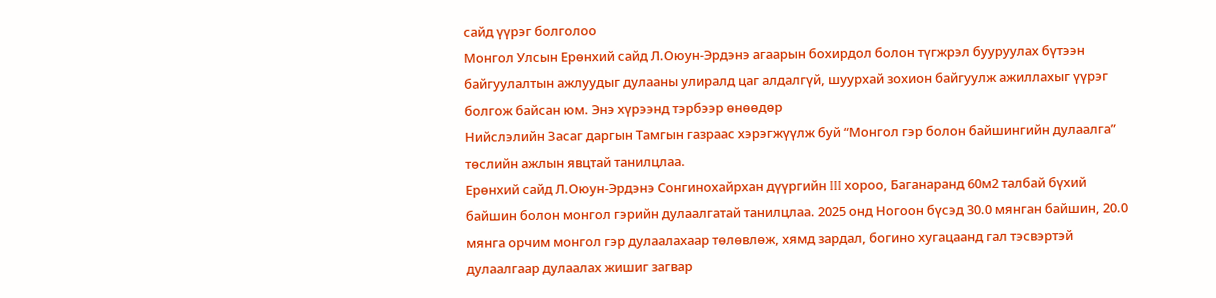сайд үүрэг болголоо
Монгол Улсын Ерөнхий сайд Л.Оюун-Эрдэнэ агаарын бохирдол болон түгжрэл бууруулах бүтээн байгуулалтын ажлуудыг дулааны улиралд цаг алдалгүй, шуурхай зохион байгуулж ажиллахыг үүрэг болгож байсан юм. Энэ хүрээнд тэрбээр өнөөдөр
Нийслэлийн Засаг даргын Тамгын газраас хэрэгжүүлж буй “Монгол гэр болон байшингийн дулаалга” төслийн ажлын явцтай танилцлаа.
Ерөнхий сайд Л.Оюун-Эрдэнэ Сонгинохайрхан дүүргийн III хороо, Баганаранд 60м2 талбай бүхий байшин болон монгол гэрийн дулаалгатай танилцлаа. 2025 онд Ногоон бүсэд 30.0 мянган байшин, 20.0 мянга орчим монгол гэр дулаалахаар төлөвлөж, хямд зардал, богино хугацаанд гал тэсвэртэй дулаалгаар дулаалах жишиг загвар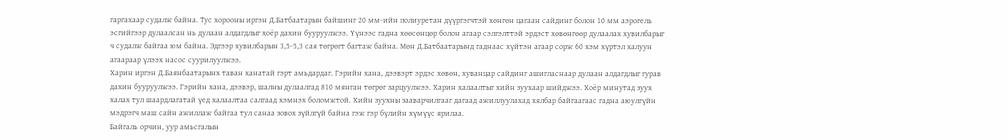гаргахаар судалж байна. Тус хорооны иргэн Д.Батбаатарын байшинг 20 мм-ийн полиуретан дүүргэгчтэй хөнгөн цагаан сайдинг болон 10 мм аэрогель эсгийгээр дулаалсан нь дулаан алдагдлыг хоёр дахин бууруулжээ. Үүнээс гадна хөөсөнцөр болон агаар сэлгэлттэй эрдэст хөвөнгөөр дулаалах хувилбарыг ч судалж байгаа юм байна. Эдгээр хувилбарын 3,5-5,3 сая төгрөгт багтаж байна. Мөн Д.Батбаатарынд гаднаас хүйтэн агаар сорж 60 хэм хүртэл халуун агаараар үлээх насос суурилуулжээ.
Харин иргэн Д.Баянбаатарынх таван ханатай гэрт амьдардаг. Гэрийн хана, дээвэрт эрдэс хөвөн, хуванцар сайдинг ашигласнаар дулаан алдагдлыг гурав дахин бууруулжээ. Гэрийн хана, дээвэр, шалны дулаалгад 810 мянган төгрөг зарцуулжээ. Харин халаалтыг хийн зуухаар шийджээ. Хоёр минутад зуух халах тул шаардлагатай үед халаалтаа салгаад хэмнэх боломжтой. Хийн зуухны зааварчилгааг дагаад ажиллуулахад хялбар байгаагаас гадна аюулгүйн мэдрэгч маш сайн ажиллаж байгаа тул санаа зовох зүйлгүй байна гэж гэр бүлийн хүмүүс ярилаа.
Байгаль орчин, уур амьсгалын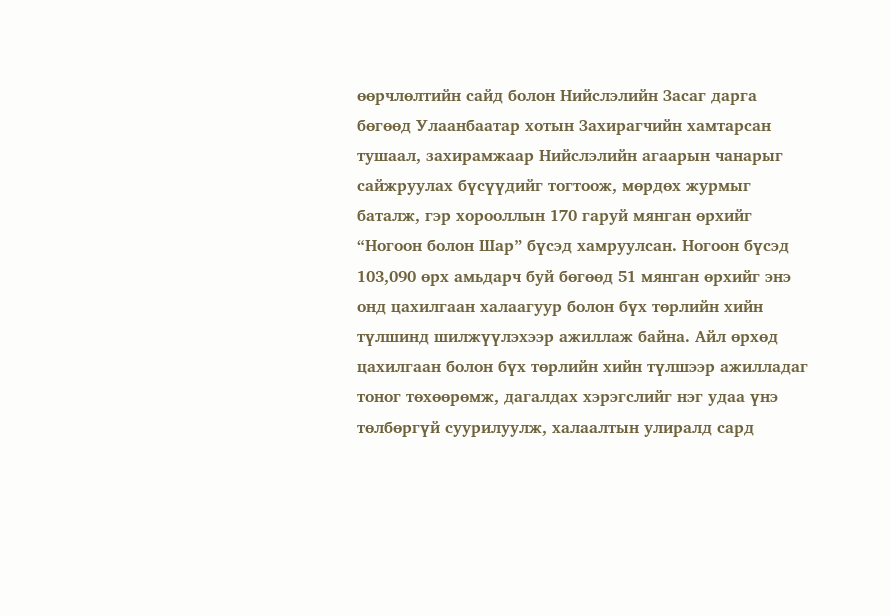өөрчлөлтийн сайд болон Нийслэлийн Засаг дарга бөгөөд Улаанбаатар хотын Захирагчийн хамтарсан тушаал, захирамжаар Нийслэлийн агаарын чанарыг сайжруулах бүсүүдийг тогтоож, мөрдөх журмыг баталж, гэр хорооллын 170 гаруй мянган өрхийг “Ногоон болон Шар” бүсэд хамруулсан. Ногоон бүсэд 103,090 өрх амьдарч буй бөгөөд 51 мянган өрхийг энэ онд цахилгаан халаагуур болон бүх төрлийн хийн түлшинд шилжүүлэхээр ажиллаж байна. Айл өрхөд цахилгаан болон бүх төрлийн хийн түлшээр ажилладаг тоног төхөөрөмж, дагалдах хэрэгслийг нэг удаа үнэ төлбөргүй суурилуулж, халаалтын улиралд сард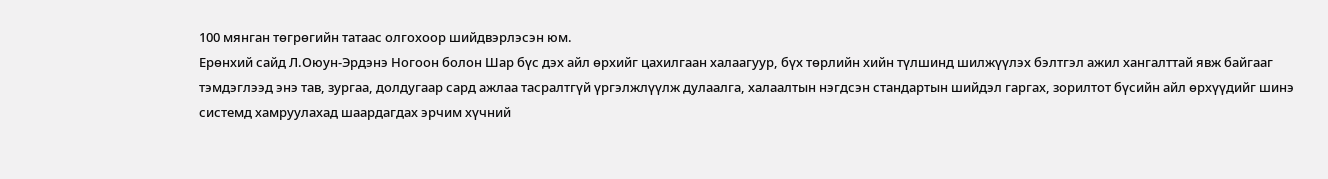100 мянган төгрөгийн татаас олгохоор шийдвэрлэсэн юм.
Ерөнхий сайд Л.Оюун-Эрдэнэ Ногоон болон Шар бүс дэх айл өрхийг цахилгаан халаагуур, бүх төрлийн хийн түлшинд шилжүүлэх бэлтгэл ажил хангалттай явж байгааг тэмдэглээд энэ тав, зургаа, долдугаар сард ажлаа тасралтгүй үргэлжлүүлж дулаалга, халаалтын нэгдсэн стандартын шийдэл гаргах, зорилтот бүсийн айл өрхүүдийг шинэ системд хамруулахад шаардагдах эрчим хүчний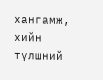хангамж, хийн түлшний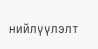нийлүүлэлт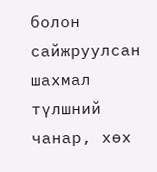болон сайжруулсан шахмал түлшний чанар, хөх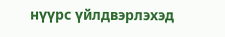нүүрс үйлдвэрлэхэд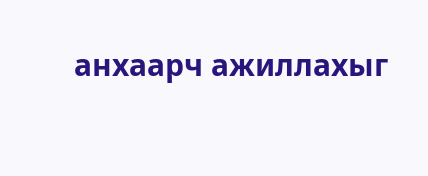анхаарч ажиллахыг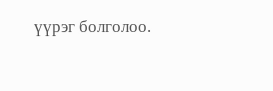үүрэг болголоо.